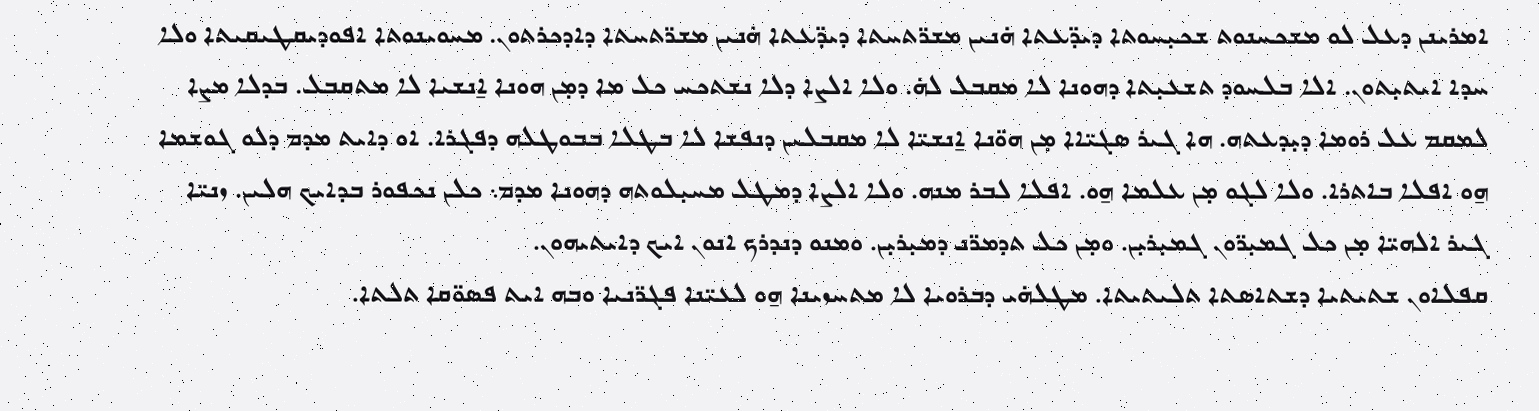ܐܡܪܝܢܢ ܕܥܠ ܠܘ ܡܫܟܚܢܘܬ ܫܟܝ̣ܚܘܬܐ ܕܝܕ̈ܥܬܐ ܗ̇ܢܝܢ ܡܫܪ̈ܬܚܬܐ ܕܝܕ̈ܥܬܐ ܗ̇ܢܝܢ ܡܫܪ̈ܬܚܬܐ ܕܐܕܟܪܬܘܢ. ܡܚܘܝܢܘܬܐ ܐܦܘܕܝܩܛܝܩܝܬܐ ܘܠܐ ܚܕܐ ܐܝܬܝ̣ܬܘܢ. ܐܠܐ ܒܠܚܘܕ ܬܫܥܝ̣ܬܐ ܕܗܘܢܐ ܠܐ ܡܩܒܠ ܠܗ̇. ܘܠܐ ܐܠܨܐ ܕܠܐ ܢܫܬܟܚ ܟܠ ܡܐ ܕܡ̣ܢ ܗܘܢܐ ܐ̱ܢܫܝܐ ܠܐ ܡܬܩܒܠ. ܒܕܠܐ ܡܨܐ ܠܡܩܡ ܥܠ ܪܘܡܐ ܕܝ̣ܕܥܬܗ. ܗܐ ܓܝܪ ܣܓܝ̈ܐܐ ܡ̣ܢ ܗܘ̈ܢܐ ܐ̱ܢܫܝ̈ܐ ܠܐ ܡܩܒܠܝܢ ܕܢܦܫܐ ܠܐ ܒܛܠܐ ܒܒܘܛܠܗ ܕܦܓܪܐ. ܐܘ ܕܐܝܬ ܡܕܡ ܕܠܘ ܓܘܫܡܐ ܗ̱ܘ ܐܦܠܐ ܒܐܬܪܐ. ܘܠܐ ܠܓܘ ܡ̣ܢ ܥܠܡܐ ܗ̱ܘ. ܐܦܠܐ ܠܒܪ ܡܢܗ. ܘܠܐ ܐܠܨܐ ܕܡܛܠ ܡܚܝ̣ܠܘܬܗ ܕܗܘܢܐ ܡܕܡ܆ ܟܠܢ ܢܟܦܘܪ ܒܕܐܝܟ ܗܠܝܢ. ܙܢܝ̈ܐ ܓܝܪ ܐܠܗܝ̈ܐ ܡ̣ܢ ܟܠ ܓܡܝ̣ܪ̈ܘܢ ܓܡܝ̣ܪܝ̣ܢ. ܘܡ̣ܢ ܟܠ ܬܕܡܪ̈ܢ ܕܡܝ̣ܪܝ̣ܢ. ܘܡܢܘ ܕܢܕܪܟ ܐܢܘܢ ܐܝܟ ܕܐܝܬܝܗܘܢ.
ܩܦܠܐܘܢ ܫܬܝܬܝܐ ܕܫܬܐܣܬܐ ܬܠܝܬܝܬܐ. ܡܛܠܗ̇ܝ ܕܒܪܘܝܐ ܠܐ ܡܬܚܙܝܢܐ ܗ̱ܘ ܠܥܝ̈ܢܐ ܦܓܪ̈ܢܝܐ ܘܒܗ ܐܝܬ ܦܣܘ̈ܩܐ ܬܠܬܐ.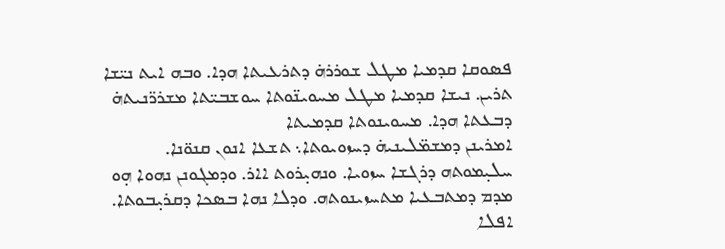ܦܣܘܩܐ ܩܕܡܝܐ ܡܛܠ ܫܘܪܪܗ̇ ܕܬܪܥܝܬܐ ܗܕܐ. ܘܒܗ ܐܝܬ ܢܝ̈ܫܐ ܬܪܝܢ. ܢܝܫܐ ܩܕܡܝܐ ܡܛܠ ܡܚܘܝܢ̈ܘܬܐ ܚܘܫܒܝ̈ܬܐ ܡܫܪܪ̈ܢܝܬܗ̇ ܕܒܥܬܐ ܗܕܐ. ܡܚܘܝܢܘܬܐ ܩܕܡܝܬܐ
ܐܡܪܝܢܢ ܕܡܫܡ̈ܠܝܢܝܗ̇ ܕܚܙܘܝܘܬܐ܆ ܬܫܥܐ ܐܢܘܢ ܩܢܘ̈ܢܐ. ܚܠܝ̣ܡܘܬܗ ܕܪܓܫܐ ܚܙܘܝܐ. ܘܢܗܝ̣ܪܘܬ ܐܐܪ. ܘܕܡܓܘܢܢ ܢܗܘܐ ܗ̣ܘ ܡܕܡ ܕܡܬܒܥܝܐ ܡܬܚܙܝܢܘܬܗ. ܘܕܠܐ ܢܗܐ ܒܣܟܐ ܕܩܪܝ̣ܒܘܬܐ. ܐܦܠܐ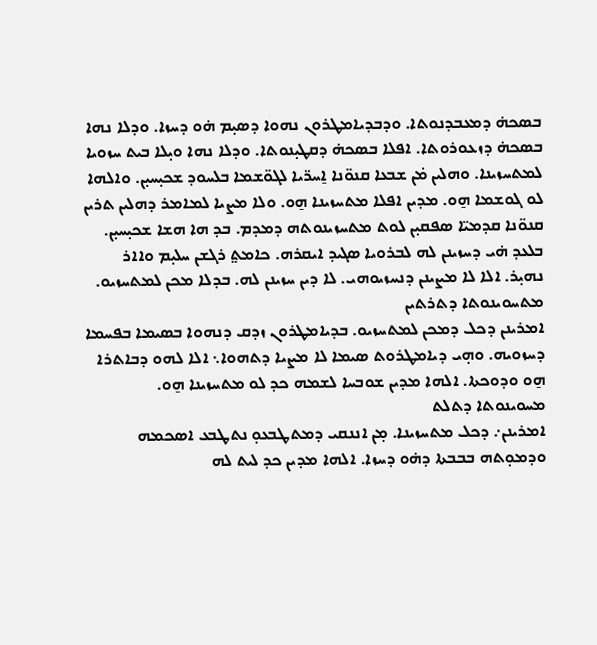ܒܣܟܗ̇ ܕܡܥܒܕܢܘܬܐ. ܘܕܒܕܝܐܡܛܪܘܢ ܢܗܘܐ ܕܣܝ̣ܡ ܗ̇ܘ ܕܚܙܐ. ܘܕܠܐ ܢܗܐ ܒܣܟܗ̇ ܕܙܥܘܪܘܬܐ. ܐܦܠܐ ܒܣܟܗ̇ ܕܩܛܝ̣ܢܘܬܐ. ܘܕܠܐ ܢܗܐ ܘܝ̣ܠܐ ܒܝܬ ܚܙܘܝܐ ܠܡܬܚܙܝܢܐ. ܘܗܠܝܢ ܡ̇ܢ ܫܒܥܐ ܩܢܘ̈ܢܐ ܐ̱ܚܪ̈ܝܐ ܠܓܘ̈ܫܡܐ ܒܠܚܘܕ ܫܟܝ̣ܚܝ̣ܢ. ܘܐܠܗܐ ܠܘ ܓܘܫܡܐ ܗ̱ܘ. ܡܕܝܢ ܐܦܠܐ ܡܬܚܙܝܢܐ ܗ̱ܘ. ܘܠܐ ܡܨܝܐ ܠܡܐܡܪ ܕܗܠܝܢ ܬܪܝܢ ܩܢܘ̈ܢܐ ܩܕܡܝ̈ܐ ܣܦܩܝ̣ܢ ܠܘܬ ܡܬܚܙܝܢܘܬܗ ܕܡܕܡ. ܒܕ ܗܐ ܗܫܐ ܫܟܝ̣ܚܝ̣ܢ. ܒܠܥܕ ܗ̇ܝ ܕܚܙܝܢܢ ܠܗ ܠܒܪܘܝܐ ܣܓܝܕ ܐܝܩܪܗ. ܟܐܡܬ݀ ܪܓܫܢ ܚܠܝ̣ܡ ܘܐܐܪ ܢܗܝ̣ܪ. ܐܠܐ ܠܐ ܡܨܝܢܢ ܕܢܚܙܝܘܗܝ. ܠܐ ܕܝܢ ܚܙܝܢܢ ܠܗ. ܒܕܠܐ ܡܟܢ ܠܡܬܚܙܝܘ.
ܡܬܚܘܝܢܘܬܐ ܕܬܪܬܝܢ
ܐܡܪܝܢܢ ܕܟܠ ܕܡܟܢ ܠܡܬܚܙܝܘ. ܒܕܝܐܡܛܪܘܢ ܙܕܩ ܕܢܗܘܐ ܒܣܝܡܐ ܒܦܚܡܐ ܕܚܙܘܝܗ. ܘܗ̣ܝ ܕܝܐܡܛܪܘܬ ܣܝܡܐ ܠܐ ܡܨܝܐ ܕܬܗܘܐ܆ ܐܠܐ ܠܗܘ ܕܒܐܬܪܐ ܗ̱ܘ ܘܕܘܟܬܐ. ܐܠܗܐ ܡܕܝܢ ܫܘܒܚܐ ܠܫܡܗ ܟܕ ܠܘ ܡܬܚܙܝܢܐ ܗ̱ܘ.
ܡܚܘܝܢܘܬܐ ܕܬܠܬ
ܐܡܪܝܢܢ܇ ܕܟܠ ܡܬܚܙܝܢܐ. ܡ̣ܢ ܐܢܢܩܝ ܕܡܬܛܒܥܘ̣ ܢܬܛܒܥ ܐܣܟܡܗ ܘܕܡܘ̣ܬܗ ܒܒܒܬܐ ܕܗ̇ܘ ܕܚܙܐ. ܐܠܗܐ ܡܕܝܢ ܟܕ ܠܝܬ ܠܗ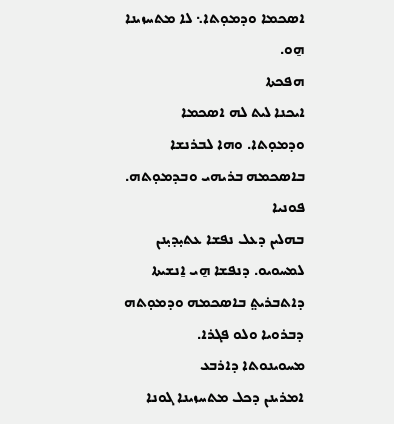ܐܣܟܡܐ ܘܕܡܘ̣ܬܐ܆ ܠܐ ܡܬܚܙܝܢܐ ܗ̱ܘ.
ܗܦܟܬܐ
ܐܝܟܢܐ ܠܝܬ ܠܗ ܐܣܟܡܐ ܘܕܡܘ̣ܬܐ. ܘܗܐ ܠܒܪܢܫܐ ܒܐܣܟܡܗ ܒܪܝܗܝ ܘܒܕܡܘ̣ܬܗ.
ܦܘܢܝܐ
ܒܗܠܝܢ ܕܥܠ ܢܦܫܐ ܥܬܝ̣ܕܝ̣ܢܢ ܠܡܚܘܝܘ. ܕܢܦܫܐ ܗ̱ܝ ܐ̱ܢܫܝܬܐ ܕܐܬܒܪܝܬ݀ ܒܐܣܟܡܗ ܘܕܡܘ̣ܬܗ ܕܒܪܘܝܐ ܘܠܘ ܦܓܪܐ.
ܡܚܘܝܢܘܬܐ ܕܐܪܒܥ
ܐܡܪܝܢܢ ܕܟܠ ܡܬܚܙܝܢܐ ܓܘܢܐ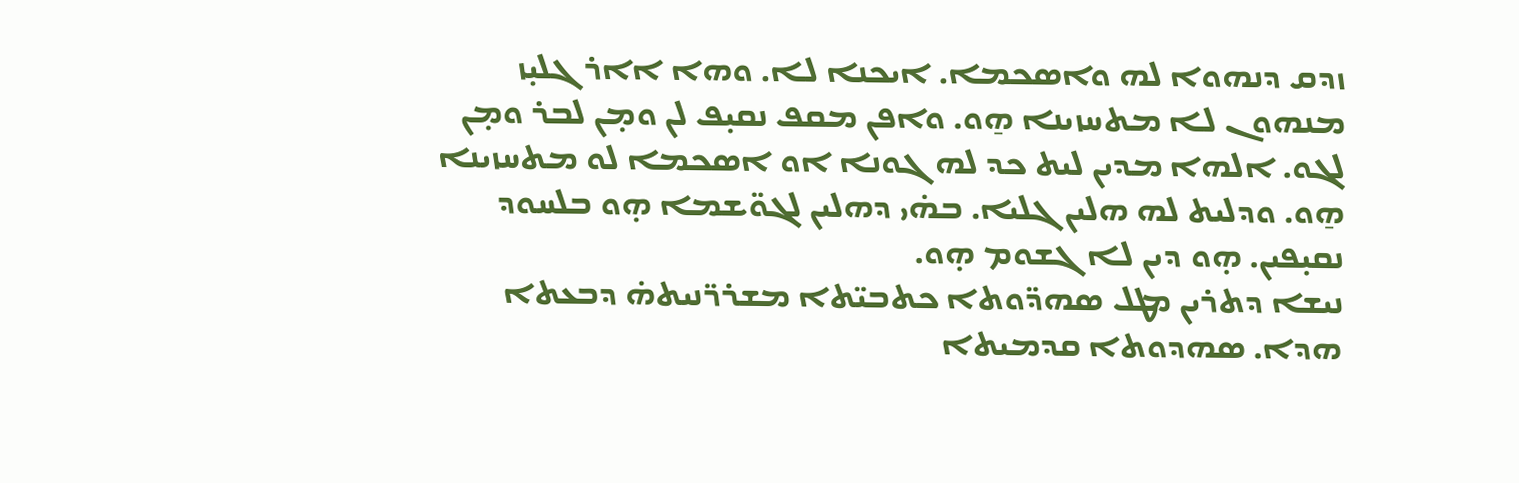ܙܕܩ ܕܢܗܘܐ ܠܗ ܘܐܣܟܡܐ. ܐܝܟܢܐ ܠܐ. ܘܗܐ ܐܐܪ ܓܠܝ̣ܙ ܡܢܗܘܢ ܠܐ ܡܬܚܙܝܢܐ ܗ̱ܘ. ܘܐܦܢ ܡܩܦ ܢܩܝ̣ܦ ܠܢ ܘܡ̣ܢ ܠܒܪ ܘܡ̣ܢ ܠܓܘ. ܐܠܗܐ ܡܕܝܢ ܠܝܬ ܟܕ ܠܗ ܓܘܢܐ ܐܘ ܐܣܟܡܐ ܠܘ ܡܬܚܙܝܢܐ ܗ̱ܘ. ܘܕܠܝܬ ܠܗ ܗܠܝܢ ܓܠܝܐ. ܒܗ̇ܝ ܕܗܠܝܢ ܠܓܘ̈ܫܡܐ ܗ̣ܘ ܒܠܚܘܕ ܢܩܝ̣ܦܝܢ. ܗ̣ܘ ܕܝܢ ܠܐ ܓܫܘܡ ܗ̣ܘ.
ܢܝܫܐ ܕܬܪܝܢ ܡܛܠ ܣܗܕ̈ܘܬܐ ܟܬܒܝ̈ܬܐ ܡܫܪܪ̈ܢܝܬܗ̇ ܕܒܥܬܐ ܗܕܐ. ܣܗܕܘܬܐ ܩܕܡܝܬܐ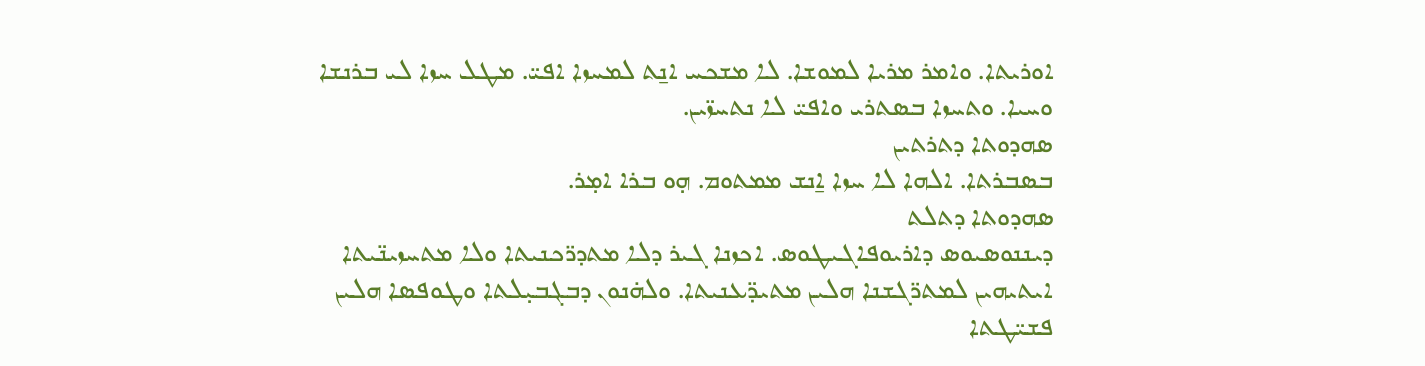ܐܘܪܝܬܐ. ܘܐܡܪ ܡܪܝܐ ܠܡܘܫܐ. ܠܐ ܡܫܟܚ ܐܢ̱ܬ ܠܡܚܙܐ ܐܦܝ̈. ܡܛܠ ܚܙܐ ܠܝ ܒܪܢܫܐ ܘܚܝܐ. ܘܬܚܙܐ ܒܣܬܪܝ ܘܐܦܝ̈ ܠܐ ܢܬܚܙ̈ܝܢ.
ܣܗܕܘܬܐ ܕܬܪܬܝܢ
ܒܣܒܪܬܐ. ܐܠܗܐ ܠܐ ܚܙܐ ܐ̱ܢܫ ܡܡܬܘܡ. ܗ̣ܘ ܒܪܐ ܐܡ̣ܪ.
ܣܗܕܘܬܐ ܕܬܠܬ
ܕܝܢܢܘܣܝܘܣ ܕܐܪܝܘܦܐܓܝܛܘܣ. ܐܟܙܢܐ ܓܝܪ ܕܠܐ ܡܬܕܪ̈ܟܢܝܬܐ ܘܠܐ ܡܬܚܙܝܢ̈ܝܬܐ ܐܝܬܝܗܝܢ ܠܡܬܪ̈ܓܫܢܐ ܗܠܝܢ ܡܬܝܕ̈ܥܢܝܬܐ. ܘܠܗ̇ܢܘܢ ܕܒܓܒܝ̣ܠܬܐ ܘܛܘܦܣܐ ܗܠܝܢ ܦܫܝ̈ܛܬܐ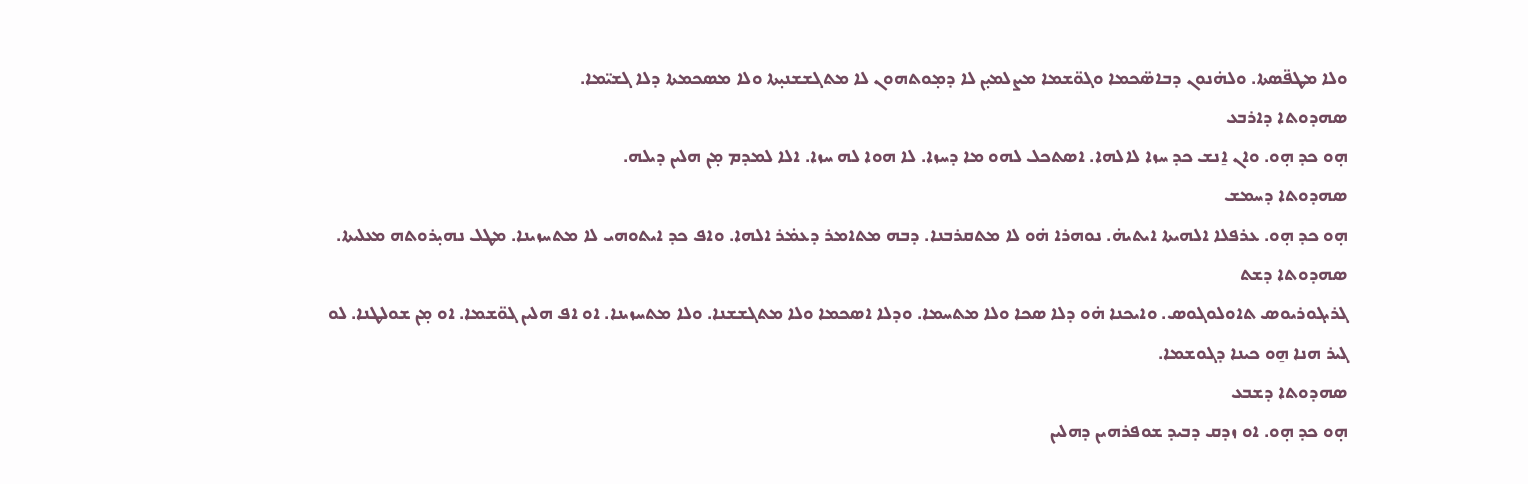ܘܠܐ ܡܛܦ̈ܣܬܐ. ܘܠܗ̇ܢܘܢ ܕܒܐܣ̈ܟܡܐ ܘܓܘ̈ܫܡܐ ܡܨܠܡܝ̣ܢ ܠܐ ܕܡ̣ܘܬܗܘܢ ܠܐ ܡܬܓܫܫܢܝ̣ܬܐ ܘܠܐ ܡܣܟܡܬܐ ܕܠܐ ܓܫܝ̈ܡܐ.
ܣܗܕܘܬܐ ܕܐܪܒܥ
ܗ̣ܘ ܟܕ ܗ̣ܘ. ܘܐܢ ܐ̱ܢܫ ܟܕ ܚܙܐ ܠܐܠܗܐ. ܐܣܬܟܠ ܠܗܘ ܡܐ ܕܚܙܐ. ܠܐ ܗܘܐ ܠܗ ܚܙܐ. ܐܠܐ ܠܡܕܡ ܡ̣ܢ ܗܠܝܢ ܕܝܠܗ.
ܣܗܕܘܬܐ ܕܚܡܫ
ܗ̣ܘ ܟܕ ܗ̣ܘ. ܥܪܦܠܐ ܐܠܗܝܬܐ ܐܝܬܝܗ̇. ܢܘܗܪܐ ܗ̇ܘ ܠܐ ܡܬܩܪܒܢܐ. ܕܒܗ ܡܬܐܡܪ ܕܥܡ̇ܪ ܐܠܗܐ. ܘܐܦ ܟܕ ܐܝܬܘܗܝ ܠܐ ܡܬܚܙܝܢܐ. ܡܛܠ ܢܗܝ̣ܪܘܬܗ ܡܥܠܝܬܐ.
ܣܗܕܘܬܐ ܕܫܬ
ܓܪܝܓܘܪܝܘܣ ܬܐܘܠܘܓܘܣ. ܘܐܝܟܢܐ ܗ̇ܘ ܕܠܐ ܣܟܐ ܘܠܐ ܡܬܚܡܐ. ܘܕܠܐ ܐܣܟܡܐ ܘܠܐ ܡܬܓܫܫܢܐ. ܘܠܐ ܡܬܚܙܝܢܐ. ܐܘ ܐܦ ܗܠܝܢ ܓܘ̈ܫܡܐ. ܐܘ ܡ̣ܢ ܫܘܠܛܢܐ. ܠܘ ܓܝܪ ܗܢܐ ܗ̱ܘ ܟܝܢܐ ܕܓܘܫܡܐ.
ܣܗܕܘܬܐ ܕܫܒܥ
ܗ̣ܘ ܟܕ ܗ̣ܘ. ܐܘ ܙܕܩ ܕܒܝܕ ܫܘܦܪܗܝܢ ܕܗܠܝܢ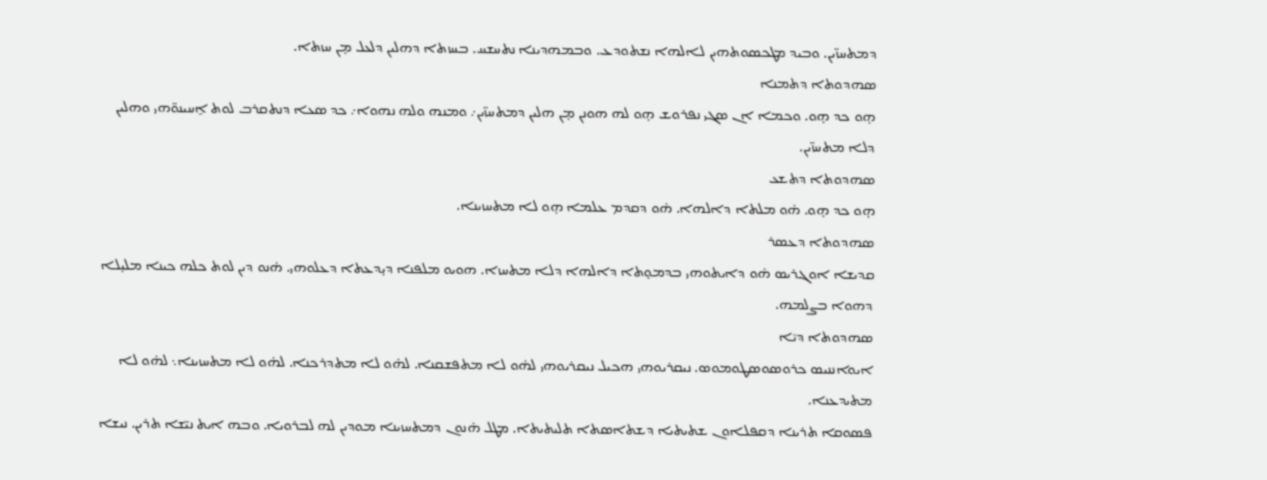ܕܡܬܚܙ̈ܝܢ. ܘܒܝܕ ܡܛܟܣܘܬܗܝܢ ܠܐܠܗܐ ܢܫܬܘܕܥ. ܘܒܡܗܕܝܢܐ ܢܬܚܫܚ. ܒܚܙܬܐ ܕܗܠܝܢ ܕܠܥܠ ܡ̣ܢ ܚܙܬܐ.
ܣܗܕܘܬܐ ܕܬܡܢܐ
ܗ̣ܘ ܟܕ ܗ̣ܘ. ܘܟܡܐ ܐܢ ܣܓܝ ܢܦܪܘܫ ܗ̣ܘ ܠܗ ܗܘܢܢ ܡ̣ܢ ܗܠܝܢ ܕܡܬܚܙ̈ܝܢ܇ ܘܡܢܗ ܘܠܗ ܢܗܘܐ܇ ܟܕ ܣܥܐ ܕܢܬܩܪܒ ܠܘܬ ܐ̱ܚܝܢܘ̈ܗܝ ܘܗܠܝܢ ܕܠܐ ܡܬܚܙ̈ܝܢ.
ܣܗܕܘܬܐ ܕܬܫܥ
ܗ̣ܘ ܟܕ ܗ̣ܘ. ܗ̇ܘ ܡܠܬܐ ܕܐܠܗܐ. ܗ̇ܘ ܕܩܕܡ ܥܠܡܐ ܗ̣ܘ ܠܐ ܡܬܚܙܝܢܐ.
ܣܗܕܘܬܐ ܕܥܣܪ
ܩܕܝܫܐ ܐܘܓܪܝܣ ܗ̇ܘ ܕܐܝܬܘܗܝ ܒܕܡܘ̣ܬܐ ܕܐܠܗܐ ܕܠܐ ܡܬܚܙܐ. ܗܘܝܘ ܡܠܦܢܐ ܕܝ̣ܕܥܬܐ ܕܥܠܘܗܝ. ܗ̇ܢܘ ܕܝܢ ܠܘܬ ܟܠܗ ܟܝܢܐ ܡܠܝ̣ܠܐ ܕܗܘܐ ܒܨܠܡܗ.
ܣܗܕܘܬܐ ܕܝ̄ܐ
ܐܝܘܐܢܢܝܣ ܟܪܘܣܘܣܛܘܡܘܣ. ܢܝܩܪܝܘܗܝ ܗܟܝܠ ܢܝܩܪܝܘܗܝ ܠܗ̇ܘ ܠܐ ܡܬܦܫܩܢܐ. ܠܗ̇ܘ ܠܐ ܡܬܕܪܟܢܐ. ܠܗ̇ܘ ܠܐ ܡܬܚܙܝܢܐ܆ ܠܗ̇ܘ ܠܐ ܡܬܝܕܥܢܐ.
ܦܣܘܩܐ ܬܪܝܢܐ ܕܩܦܠܐܘܢ ܫܬܝܬܝܐ ܕܫܬܐܣܬܐ ܬܠܝܬܝܬܐ. ܡܛܠ ܗ̇ܢܘܢ ܕܡܬܚܙܝܢܐ ܡܘܕܝܢ ܠܗ ܠܒܪܘܝܐ. ܘܒܗ ܐܝܬ ܢܝ̈ܫܐ ܬܪܝܢ. ܢܝܫܐ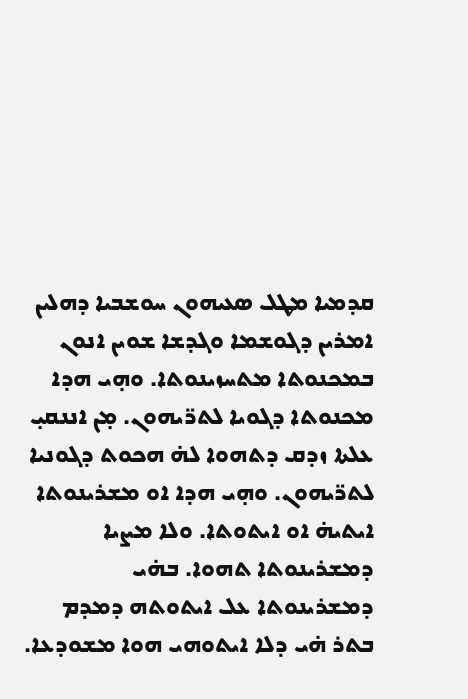ܩܕܡܝܐ ܡܛܠ ܣܥܝܗܘܢ ܚܘܫܒܝܐ ܕܗܠܝܢ
ܐܡܪܝܢ ܕܓܘܫܡܐ ܘܓܕܫܐ ܫܘܝܢ ܐܢܘܢ ܒܡܟܢܘܬܐ ܡܬܚܙܝܢܘܬܐ. ܘܗ̣ܝ ܗܕܐ ܡܟܢܘܬܐ ܕܓܘܝܐ ܠܬܪ̈ܝܗܘܢ. ܡ̣ܢ ܐܢܢܩܝ̣ ܥܠܬܐ ܙܕܩ ܕܬܗܘܐ ܠܗ̇ ܗܟܘܬ ܕܓܘܢܝܐ ܠܬܪ̈ܝܗܘܢ. ܘܗ̣ܝ ܗܕܐ ܐܘ ܡܫܪܝܢܘܬܐ ܐܝܬܝܗ̇ ܐܘ ܐܝܬܘܬܐ. ܘܠܐ ܡܨܝܐ ܕܡܫܪܝܢܘܬܐ ܬܗܘܐ. ܒܗ̇ܝ ܕܡܫܪܝܢܘܬܐ ܥܠ ܐܝܬܘܬܗ ܕܡܕܡ ܒܬܪ ܗ̇ܝ ܕܠܐ ܐܝܬܘܗܝ ܗܘܐ ܡܫܘܕܥܐ.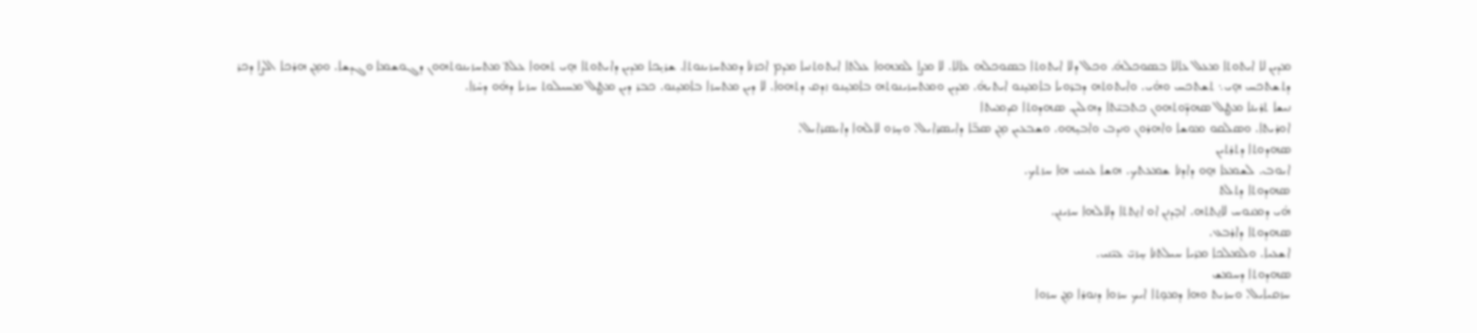ܡܕܝܢ ܠܐ ܐܝܬܘܬܐ ܡܥܠ ܥܐܠܐ ܒܣܘܟܠܗ̇. ܘܟܠ ܕܠܐ ܐܝܬܘܬܐ ܒܣܘܟܠܗ ܥܐܠܐ. ܠܐ ܡܨܐ ܠܡܗܘܐ ܥܠܬܐ ܐܝܬܘܬܢܝܐ ܡܕܡ ܐܟܙܢܐ ܕܡܬܚܙܝܢܘܬܐ. ܫܪܝ̣ܟܐ ܡܕܝܢ ܕܐܝܬܘܬܐ ܗ̣ܝ ܬܗܘܐ ܥܠܬ݀ ܡܬܚܙܝܢܘܬܗܘܢ ܕܓܘܫܡܐ ܘܓܕܫܐ. ܘܡ̣ܢ ܗܪܟܐ ܐܠܨܐ ܕܟܪ ܕܬܫܬܟܚ ܗ̣ܝ܆ ܬܫܬܟܚ ܘܗ̇ܝ. ܘܐܝܬܘܬܗ ܕܒܪܘܝܐ ܒܐܡܝ̣ܢܘ ܐܝܬܝܗ̇. ܡܕܝܢ ܘܡܬܚܙܝܢܘܬܗ ܒܐܡܝ̣ܢܘ ܙܕܩ ܕܬܗܘܐ. ܠܐ ܕܝܢ ܡܬܚܙܐ ܒܐܡܝ̣ܢܘ. ܟܒܪ ܕܝܢ ܡܛܠ ܡܚܝܠܘܬ ܚܙܝܐ ܕܗ̇ܘ ܕܚ̇ܙܐ.
ܢܝܫܐ ܬܪܝܢܐ ܡܛܠ ܣܗܕ̈ܘܬܗܘܢ ܟܬܒܝ̈ܬܐ ܕܗܠܝܢ. ܣܗܕܘܬܐ ܩܕܡܝܬܐ
ܐܘܪܝܬܐ. ܘܣܠܩܘ ܡܘܫܐ ܘܐܗܪܘܢ ܘܢܕܒ ܘܐܒܝ̣ܗܘ. ܘܫܒܥܝܢ ܡ̣ܢ ܣܒ̈ܐ ܕܐܝܣܪܐܝܠ. ܘܚ̣ܙܘ ܠܐܠܗܐ ܕܐܝܣܪܐܝܠ.
ܣܗܕܘܬܐ ܕܬܪܬܝܢ
ܐܝܘܒ. ܠܫܡܥܐ ܗ̱ܘ ܕܐܕܢܐ ܫܡܥܬܟ. ܗܫܐ ܥܝܢܝ ܗܐ ܚܙܬܟ.
ܣܗܕܘܬܐ ܕܬܠܬ
ܗ̇ܝ ܕܡܢܘܚ ܠܐܢ̱ܬܬܗ. ܐܒ̣ܕܢܢ ܐܘ ܐܢ̱ܬܬܐ ܕܠܐܠܗܐ ܚܙܝܢܢ.
ܣܗܕܘܬܐ ܕܐܪܒܥ.
ܐܫܥܝܐ. ܘܠܡܠܟܐ ܡܪܝܐ ܚܝܠܬܢܐ ܚ̣ܙܝ̈ ܥܝ̈ܢܝ.
ܣܗܕܘܬܐ ܕܚܡܫ
ܚܙܩܝܐܝܠ. ܘܚܙܝܬ ܘܗܐ ܕܡܘ̣ܬܐ ܐܝܟ ܚܙܘܐ ܕܢܘܪܐ ܡ̣ܢ ܚܙܘܐ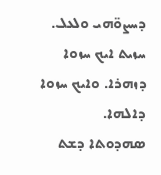ܕܚܨܘ̈ܗܝ ܘܠܥܠ. ܚܙܝܬ ܐܝܟ ܚܙܘܐ ܕܙܗܪܐ. ܘܐܝܟ ܚܙܘܐ ܕܐܠܗܐ.
ܣܗܕܘܬܐ ܕܫܬ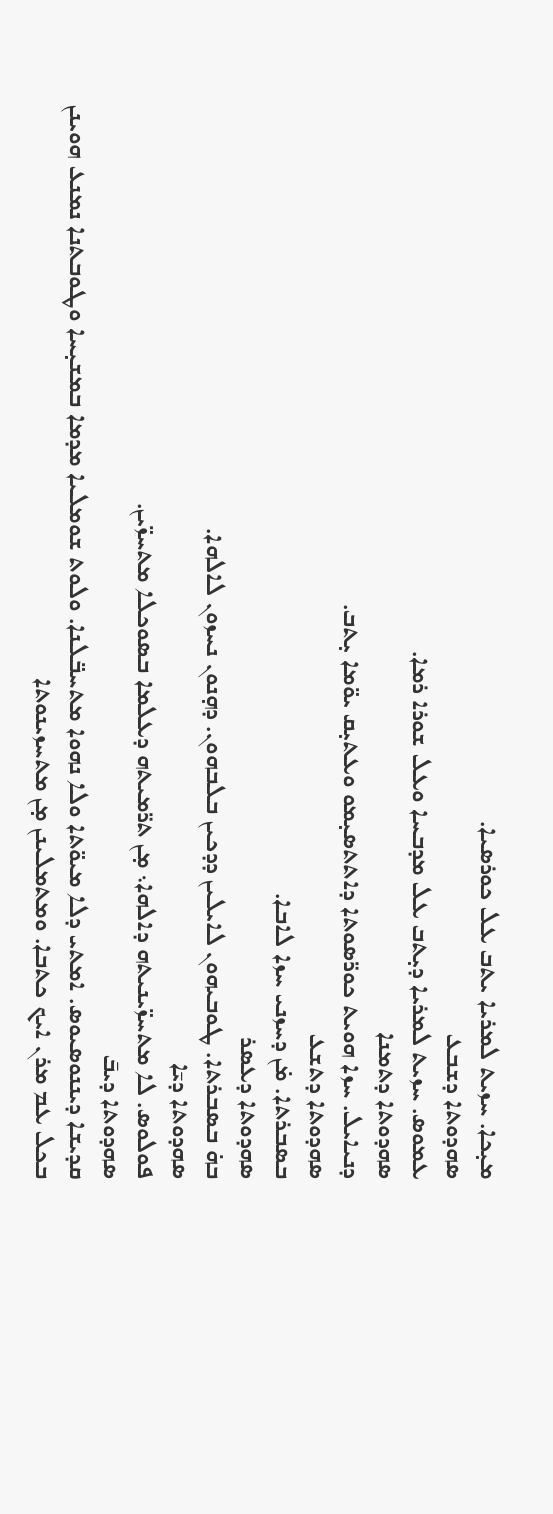ܡܝ̣ܟܐ. ܚܙܝܬ ܠܡܪܝܐ ܝܬܒ ܥܠ ܟܘܪܣܝܐ.
ܣܗܕܘܬܐ ܕܫܒܥ
ܥܡܘܣ. ܚܙܝܬ ܠܡܪܝܐ ܕܝ̣ܬܒ ܥܠ ܡܕܒܚܐ ܘܥܠ ܫܘܪܐ ܪܡܐ.
ܣܗܕܘܬܐ ܕܬܡܢܐ
ܕܢܝܐܝܠ. ܚܙܐ ܗܘܝܬ ܟܘܪ̈ܣܘܬܐ ܕܐܬܬܣܝ̣ܡܘ ܘܥܬܝ̣ܩ ܝܘ̈ܡܐ ܝ̣ܬܒ.
ܣܗܕܘܬܐ ܕܬܫܥ
ܒܣܒܪܬܐ. ܡ̇ܢ ܕܚܙܢܝ ܚܙܐ ܠܐܒܐ.
ܣܗܕܘܬܐ ܕܥܣܪ
ܒܗ̇ ܒܣܒܪܬܐ. ܛܘܒܝܗܘܢ ܠܐܝܠܝܢ ܕܕܟܝܢ ܒܠܒܗܘܢ. ܕܗ̣ܢܘܢ ܢܚܙܘܢ ܠܐܠܗܐ.
ܣܗܕܘܬܐ ܕܝ̄ܐ
ܦܘܠܘܣ. ܠܐ ܡܬܚܙ̈ܝܢܝܬܗ ܕܐܠܗܐ܆ ܡ̣ܢ ܬܪ̈ܡܝܬܗ ܕܥܠܡܐ ܒܣܘܟܠܐ ܡܬܚܙ̈ܝܢ.
ܣܗܕܘܬܐ ܕܝܒ̄
ܩܕܝܫܐ ܕܝܢܢܘܣܝܘܣ. ܐܡܬܝ ܕܠܐ ܡܝܘ̈ܬܐ ܘܠܐ ܢܗܘܐ ܡܬܚܒ̈ܠܢܐ. ܘܠܘܬ ܫܘܡܠܝܐ ܡܕܡܐ ܒܡܫܝ̣ܚܐ ܘܛܘܒܬܢܐ ܢܡܢܥ ܗܘܝܢܢ ܒܟܠ ܥܡ ܡܪܢ ܐܝܟ ܟܬܒܐ. ܘܡܬܡܠܝܢܢ ܡ̣ܢ ܡܬܚܙܝܢܘܬܐ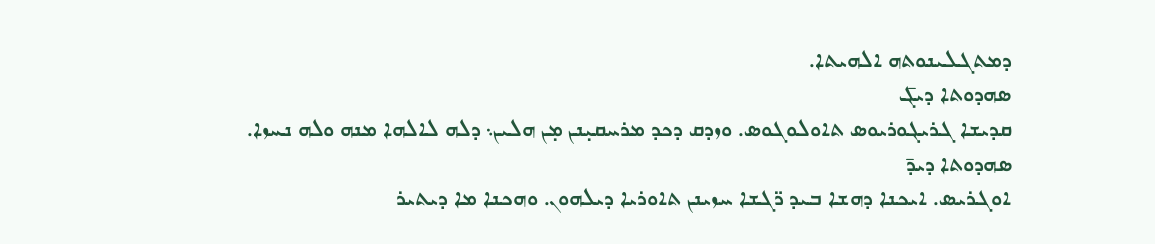ܕܡܬܓܠܝܢܘܬܗ ܐܠܗܝܬܐ.
ܣܗܕܘܬܐ ܕܝܓ̄
ܩܕܝܫܐ ܓܪܝܓܘܪܝܘܣ ܬܐܘܠܘܓܘܣ. ܘܙܕܩ ܕܟܕ ܡܪܚܩܝ̣ܢܢ ܡ̣ܢ ܗܠܝܢ܆ ܕܠܗ ܠܐܠܗܐ ܡܢܗ ܘܠܗ ܢܚܙܐ.
ܣܗܕܘܬܐ ܕܝܕ̄
ܐܘܓܪܝܣ. ܐܝܟܢܐ ܕܗܫܐ ܒܝܕ ܪ̈ܓܫܐ ܚܙܝܢܢ ܬܐܘܪܝܐ ܕܝܠܗܘܢ. ܘܗܟܢܐ ܡܐ ܕܝܬܝܪ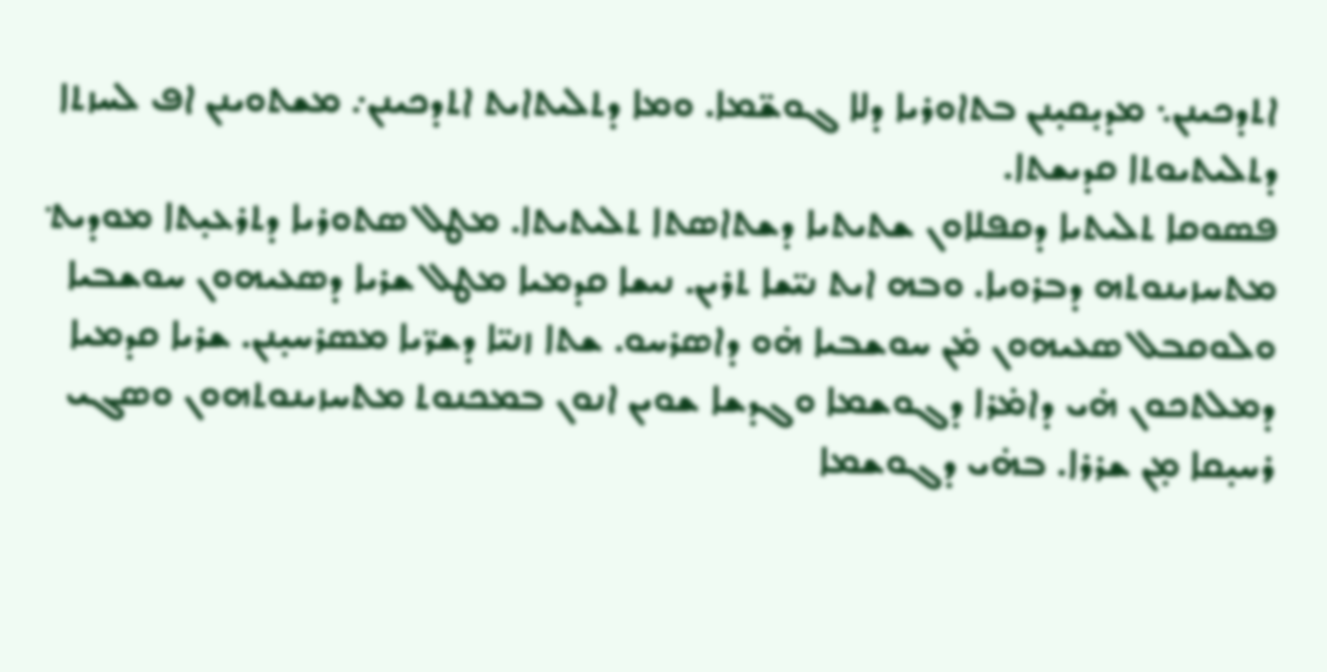ܐܬܕܟܝܢܢ܆ ܡܕܝ̣ܩܝ̣ܢܢ ܒܬܐܘܪܝܐ ܕܠܐ ܓܘܫ̈ܡܐ. ܘܡܐ ܕܬܠܝܬܐܝܬ ܐܬܕܟܝܢܢ܇ ܡܫܬܘܝܢܢ ܐܦ ܠܚܙܬܐ ܕܬܠܝܬܝܘܬܐ ܩܕܝܫܬܐ.
ܦܣܘܩܐ ܬܠܝܬܝܐ ܕܩܦܠܐܘܢ ܫܬܝܬܝܐ ܕܫܬܐܣܬܐ ܬܠܝܬܝܬܐ. ܡܛܠ ܣܬܘܪܝܐ ܕܬܪܥܝ̣ܬܐ ܡܘܕܝܬ݀ ܡܬܚܙܝܢܘܬܗ ܕܒܪܘܝܐ. ܘܒܗ ܐܝܬ ܢܝ̈ܫܐ ܬܪܝܢ. ܢܝܫܐ ܩܕܡܝܐ ܡܛܠ ܫܪܝܐ ܕܣܥܝܗܘܢ ܚܘܫܒܝܐ ܘܠܘܩܒܠ ܣܥܝܗܘܢ ܡ̇ܢ ܚܘܫܒܝܐ ܗ̇ܘ ܕܐܣܪܚܘ. ܫܬܐ ܙܢܝ̈ܐ ܕܫܪ̈ܝܐ ܡܣܪܚܝ̣ܢܢ. ܫܪܝܐ ܩܕܡܝܐ
ܕܡܠܬܟܘܢ ܗ̇ܝ ܕܐܡ̇ܪܐ ܕܓܘܫܡܐ ܘܓܕܫܐ ܫܘܝܢ ܐܢܘܢ ܒܡܟܢܘܬ ܡܬܚܙܝܢܘܬܗܘܢ ܘܣܓܝ ܪܚܝ̣ܩܐ ܡ̣ܢ ܫܪܪܐ. ܒܗ̇ܝ ܕܓܘܫܡܐ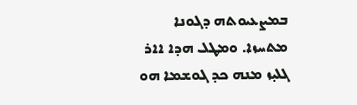ܒܡܨܥܝܘܬܗ ܕܓܘܢܐ ܡܬܚܙܐ. ܘܡܛܠ ܗܕܐ ܐܐܪ ܓܠܝ̣ܙ ܡܢܗ ܟܕ ܓܘܫܡܐ ܗܘ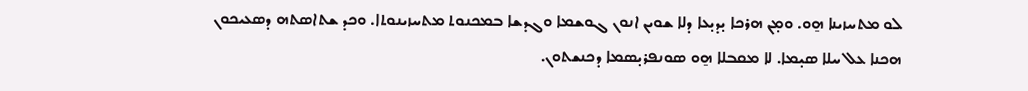ܠܘ ܡܬܚܙܝܢܐ ܗ̱ܘ. ܘܡ̣ܢ ܗܪܟܐ ܝ̣ܕܝ̣ܥܐ ܕܠܐ ܫܘܝܢ ܐܢܘܢ ܓܘܫܡܐ ܘܓܕܫܐ ܒܡܟܢܘܬ ܡܬܚܙܝܢܘܬܐ. ܘܟܕ ܫܬܐܣܬܗ ܕܣܥܝܟܘܢ ܗܟܢܐ ܥܠ ܚܠܐ ܣܝ̣ܡܐ. ܠܐ ܡܩܒܠܐ ܗ̱ܘ ܣܘܢܦܪܝ̣ܣܡܐ ܕܟܢܫܬܘܢ.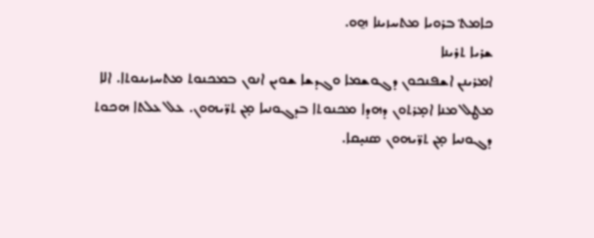ܟܐܡܬ݀ ܒܪܘܝܐ ܡܬܚܙܝܢܐ ܗ̱ܘ.
ܫܪܝܐ ܬܪܝܢܐ
ܐܡܪܝܢܢ ܐܫܦܢܟܘܢ ܕܓܘܫܡܐ ܘܓܕܫܐ ܫܘܝܢ ܐܢܘܢ ܒܡܟܢܘܬ ܡܬܚܙܝܢܘܬܐ. ܐܠܐ ܡܛܠ ܡܢܐ ܐܡ̣ܪܬܘܢ ܕܗܕܐ ܡܟܢܘܬܐ ܒܕܓܘܢܝܐ ܡ̣ܢ ܬܪ̈ܝܗܘܢ. ܥܠ ܥܠܬܐ ܗܟܘܬ ܕܓܘܢܝܐ ܡ̣ܢ ܬܪ̈ܝܗܘܢ ܣܢܝ̣ܩܐ.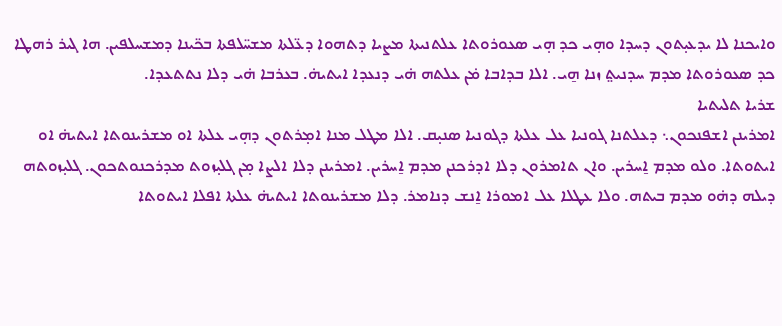ܘܐܝܟܢܐ ܠܐ ܝܕܥܝ̣ܬܘܢ ܕܚܕܐ ܘܗ̣ܝ ܟܕ ܗ̣ܝ ܣܥܘܪܘܬܐ ܥܠܬܢܝܬܐ ܡܨܝܐ ܕܬܗܘܐ ܕܥ̈ܠܬܐ ܡܫܚ̈ܠܦܬܐ ܒܟ̈ܝܢܐ ܕܡܫܚܠܦܝܢ. ܗܐ ܓܝܪ ܪܗܛܐ ܟܕ ܣܥܘܪܘܬܐ ܡܕܡ ܚܕܢܝܬ݀ ܙܢܐ ܗ̱ܝ. ܐܠܐ ܒܕܐܒܐ ܡ̇ܢ ܥܠܬܗ ܗ̇ܝ ܕܢܥܕܐ ܐܝܬܝܗ̇. ܒܥܪܒܐ ܗ̇ܝ ܕܠܐ ܢܬܬܥܕܐ.
ܫܪܝܐ ܬܠܝܬܝܐ
ܐܡܪܝܢܢ ܐܫܦܢܟܘܢ܆ ܕܥܠܬܢܐ ܓܘܢܝܐ ܥܠ ܥܠܬܐ ܕܓܘܢܝܐ ܣܢܝ̣ܩ. ܐܠܐ ܡܛܠ ܡܢܐ ܐܡ̣ܪܬܘܢ ܕܗ̣ܝ ܥܠܬܐ ܐܘ ܡܫܪܝܢܘܬܐ ܐܝܬܝܗ̇ ܐܘ ܐܝܬܘܬܐ. ܘܠܘ ܡܕܡ ܐ̱ܚܪܝܢ. ܘܐܢ ܬܐܡܪܘܢ ܕܠܐ ܐܕܪܟܢܢ ܡܕܡ ܐ̱ܚܪܝܢ. ܐܡܪܝܢܢ ܕܠܐ ܐܠܨܐ ܡ̣ܢ ܓܠܝ̣ܙܘܬ ܡܕܪܟܢܘܬܟܘܢ. ܓܠܝ̣ܙܘܬܗ ܕܝܠܗ ܕܗ̇ܘ ܡܕܡ ܒܝܬܗ. ܘܠܐ ܥܛܠܐ ܥܠ ܐܡܘܪܐ ܐ̱ܢܫ ܕܢܐܡܪ. ܕܠܐ ܡܫܪܝܢܘܬܐ ܐܝܬܝܗ̇ ܥܠܬܐ ܐܦܠܐ ܐܝܬܘܬܐ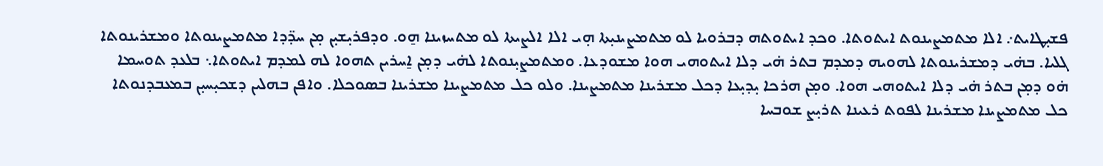ܦܫܝ̣ܛܐܝܬ܇ ܐܠܐ ܡܬܡܨܝܢܘܬ ܐܝܬܘܬܐ. ܘܟܕ ܐܝܬܘܬܗ ܕܒܪܘܝܐ ܠܘ ܡܬܡܨܝܢܝ̣ܬܐ ܗ̣ܝ ܐܠܐ ܐܠܨܝܬܐ ܠܘ ܡܬܚܙܝܢܐ ܗ̱ܘ. ܘܕܦܪܝ̣ܫܝ̣ܢ ܡ̣ܢ ܚܕ̈ܕܐ ܡܬܡܨܝܢܘܬܐ ܘܡܫܪܝܢܘܬܐ ܓܠܝܐ. ܒܗ̇ܝ ܕܡܫܪܝܢܘܬܐ ܠܗܘܝܗ ܕܡܕܡ ܒܬܪ ܗ̇ܝ ܕܠܐ ܐܝܬܘܗܝ ܗܘܐ ܡܫܘܕܥܐ. ܘܡܬܡܨܝ̣ܢܘܬܐ ܠܗ̇ܝ ܕܡ̣ܢ ܐ̱ܚܪܝܢ ܬܗܘܐ ܠܗ ܠܡܕܡ ܐܝܬܘܬܐ܆ ܒܠܥܕ ܬܘܚܡܐ ܗ̇ܘ ܕܡ̣ܢ ܒܬܪ ܗ̇ܝ ܕܠܐ ܐܝܬܘܗܝ ܗܘܐ. ܘܡ̣ܢ ܗܪܟܐ ܝ̣ܕܝ̣ܥܐ ܕܟܠ ܡܫܪܝܢܐ ܡܬܡܨܝܢܐ. ܘܠܘ ܟܠ ܡܬܡܨܝܢܐ ܡܫܪܝܢܐ ܒܣܘܟܠܐ. ܘܐܦܢ ܒܗܠܝܢ ܕܫܟܝ̣ܚܝ̣ܢ ܒܡܥܒܕܢܘܬܐ ܟܠ ܡܬܡܨܝܢܐ ܡܫܪܝܢܐ ܠܦܘܬ ܪܥܝܢܐ ܬܪܝ̣ܨ ܫܘܒܚܐ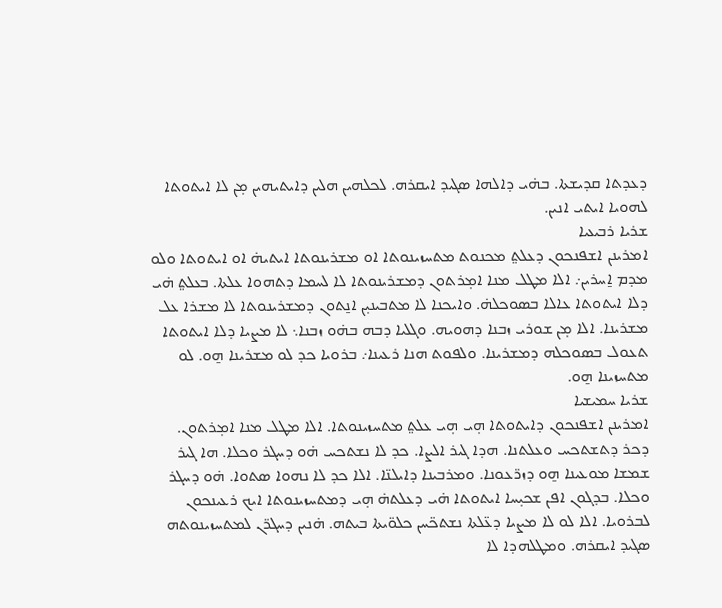ܕܥܕܬܐ ܩܕܝܫܬܐ. ܒܗ̇ܝ ܕܐܠܗܐ ܣܓܝܕ ܐܝܩܪܗ. ܠܟܠܗܝܢ ܗܠܝܢ ܕܐܝܬܝܗܝܢ ܡ̣ܢ ܠܐ ܐܝܬܘܬܐ ܠܗܘܝܐ ܐܝܬܝ ܐܢܝܢ.
ܫܪܝܐ ܪܒܝܥܝܐ
ܐܡܪܝܢܢ ܐܫܦܢܟܘܢ ܕܥܠܬ݀ ܡܟܢܘܬ ܡܬܚܙܝܢܘܬܐ ܐܘ ܡܫܪܝܢܘܬܐ ܐܝܬܝܗ̇ ܐܘ ܐܝܬܘܬܐ ܘܠܘ ܡܕܡ ܐ̱ܚܪܝܢ܇ ܐܠܐ ܡܛܠ ܡܢܐ ܐܡ̣ܪܬܘܢ ܕܡܫܪܝܢܘܬܐ ܠܐ ܠܚܡܐ ܕܬܗܘܐ ܥܠܬܐ. ܒܥܠܬ݀ ܗ̇ܝ ܕܠܐ ܐܝܬܘܬܐ ܥܐܠܐ ܒܣܘܟܠܗ̇. ܘܐܝܟܢܐ ܠܐ ܡܬܒܝܢܝ̣ܢ ܐܢ̱ܬܘܢ ܕܡܫܪܝܢܘܬܐ ܠܐ ܡܫܪܐ ܥܠ ܡܫܪܝܢܐ. ܐܠܐ ܡ̣ܢ ܫܘܪܝ ܙܒܢܐ ܕܗܘܝܗ. ܘܓܠܝܐ ܕܒܗ ܒܗ̇ܘ ܙܒܢܐ܆ ܠܐ ܡܨܝܐ ܕܠܐ ܐܝܬܘܬܐ ܬܥܘܠ ܒܣܘܟܠܗ ܕܡܫܪܝܢܐ. ܘܠܦܘܬ ܗܢܐ ܪܥܝܢܐ܇ ܒܪܘܝܐ ܟܕ ܠܘ ܡܫܪܝܢܐ ܗ̱ܘ. ܠܘ ܡܬܚܙܝܢܐ ܗ̱ܘ.
ܫܪܝܐ ܚܡܝܫܝܐ
ܐܡܪܝܢܢ ܐܫܦܢܟܘܢ ܕܐܝܬܘܬܐ ܗ̣ܝ ܗ̣ܝ ܥܠܬ݀ ܡܬܚܙܝܢܘܬܐ. ܐܠܐ ܡܛܠ ܡܢܐ ܐܡ̣ܪܬܘܢ. ܕܟܪ ܕܬܫܬܟܚ ܘܥܠܬܢܐ. ܗܕܐ ܓܝܪ ܐܠܨܐ. ܟܕ ܠܐ ܢܫܬܟܚ ܗ̇ܘ ܕܚܓܪ ܘܟܠܐ. ܗܐ ܓܝܪ ܫܡܫܐ ܡܘܥܝܢܐ ܗ̱ܘ ܕܙܪ̈ܥܘܢܐ. ܘܡܪܒܝܢܐ ܕܐܝܠܢ̈ܐ. ܐܠܐ ܟܕ ܠܐ ܢܗܘܐ ܣܬܘܐ. ܗ̇ܘ ܕܚܓܪ ܘܟܠܐ. ܒܕܓܘܢ ܐܦܢ ܫܟܝ̣ܚܐ ܐܝܬܘܬܐ ܗ̇ܝ ܕܥܠܬܗ̇ ܗ̣ܝ ܕܡܬܚܙܝܢܘܬܐ ܐܝܟ ܪܥܝܢܟܘܢ ܠܒܪܘܝܐ. ܐܠܐ ܠܘ ܠܐ ܡܨܝܐ ܕܥ̈ܠܬܐ ܢܫܬܟ̈ܚܢ ܟܠܘ̈ܝܬܐ ܒܝܬܗ. ܗ̇ܢܝܢ ܕܚܓܪ̈ܢ ܠܡܬܚܙܝܢܘܬܗ ܣܓܝܕ ܐܝܩܪܗ. ܘܡܛܠܗܕܐ ܠܐ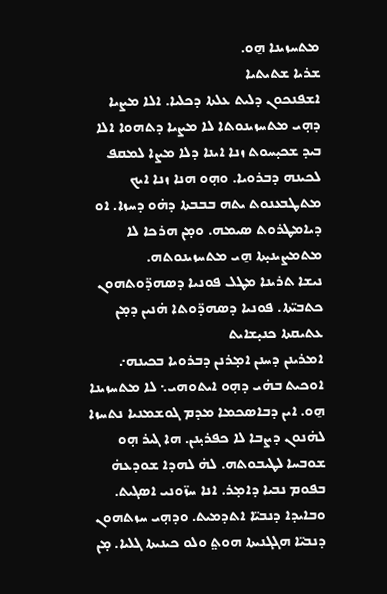ܡܬܚܙܝܢܐ ܗ̱ܘ.
ܫܪܝܐ ܫܬܝܬܝܐ
ܐܫܦܢܟܘܢ ܕܠܝܬ ܥܠܬܐ ܕܟܠܝܐ. ܐܠܐ ܡܨܝܐ ܕܗ̣ܝ ܡܬܚܙܝܢܘܬܐ ܠܐ ܡܨܝܐ ܕܬܗܘܐ ܐܠܐ ܒܝܕ ܫܟܝ̣ܚܘܬ ܙܢܐ ܐܝܢܐ ܕܠܐ ܡܨܐ ܠܡܩܦ ܠܟܝܢܗ ܕܒܪܘܝܐ. ܘܗ̣ܘ ܗܢܐ ܙܢܐ ܐܝܟ ܡܬܛܒܥܢܘܬ ܝܬܗ ܒܒܒܬܐ ܕܗ̇ܘ ܕܚܙܐ. ܐܘ ܕܝܐܡܛܪܘܬ ܣܝܡܗ. ܘܡ̣ܢ ܗܪܟܐ ܠܐ ܡܬܡܨܝܢܝ̣ܬܐ ܗ̱ܝ ܡܬܚܙܝܢܘܬܗ.
ܢܝܫܐ ܬܪܝܢܐ ܡܛܠ ܦܘܢܝܐ ܕܣܗܕ̈ܘܬܗܘܢ ܟܬܒܝ̈ܬܐ. ܦܘܢܝܐ ܕܣܗܕ̈ܘܬܐ ܗ̇ܢܝܢ ܕܡ̣ܢ ܥܬܝܩܬܐ ܟܢܝ̣ܫܐܝܬ
ܐܡܪܝܢܢ ܕܚܢܢ ܐܡ̣ܪܢܢ ܕܒܪܘܝܐ ܒܟܝܢܗ܇ ܐܘܟܝܬ ܒܗ̇ܝ ܕܗ̣ܘ ܐܝܬܘܗܝ܆ ܠܐ ܡܬܚܙܝܢܐ ܗ̱ܘ. ܐܝܢ ܕܒܐܣܟܡܐ ܡܕܡ ܓܘܫܡܢܝܐ ܢܬܚܙܐ ܠܗ̇ܢܘܢ ܕܨܒܐ ܠܐ ܟܦܪܝ̣ܢܢ. ܗܐ ܓܝܪ ܗ̣ܘ ܫܘܒܚܐ ܠܛܝܒܘܬܗ. ܠܗ̇ ܠܗܕܐ ܫܘܕܥܗ̇ ܒܦܘܡ ܢܒܝܐ ܕܐܡ̣ܪ. ܐܢܐ ܚܙ̈ܘܢܝ ܐܣܓܝܬ. ܘܒܐܝܕܐ ܕܢܒܝ̈ܐ ܐܬܕܡܝܬ. ܘܕܗ̣ܝ ܚܙܬܗܘܢ ܕܢܒܝ̈ܐ ܗܓܓܢܝܬܐ ܗܘܬ݀ ܘܠܘ ܟܝܢܝܬܐ ܓܠܝܐ. ܡ̣ܢ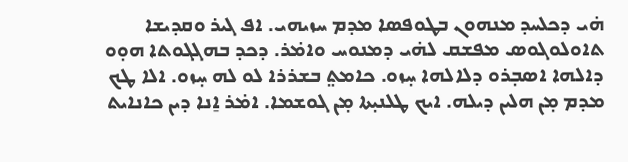ܗ̇ܝ ܕܟܠܚܕ ܡܢܗܘܢ ܒܛܘܦܣܐ ܡܕܡ ܚܙܝܗܝ. ܐܦ ܓܝܪ ܘܩܕܝܫܐ ܬܐܘܠܘܓܘܣ ܡܦܫܩ ܠܗ̇ܝ ܕܡܢܘܚ ܘܐܡ̇ܪ. ܕܟܕ ܒܗܓܓܘܬܐ ܗܘ̣ܘ ܕܐܠܗܐ ܐܣܒ̣ܪܘ ܕܠܐܠܗܐ ܚ̣ܙܘ. ܟܐܡܬ݀ ܒܫܪܪܐ ܠܘ ܠܗ ܚ̣ܙܘ. ܐܠܐ ܛܟ ܡܕܡ ܡ̣ܢ ܗܠܝܢ ܕܝܠܗ. ܐܝܟ ܛܠܢܝ̣ܬܐ ܡ̣ܢ ܓܘܫܡܐ. ܐܡ̇ܪ ܐ̱ܢܐ ܕܝܢ ܟܐܢܐܝܬ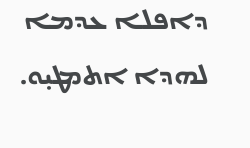ܕܐܦܠܐ ܥܕܡܐ ܠܗܕܐ ܐܬܡܛܝ̣ܘ.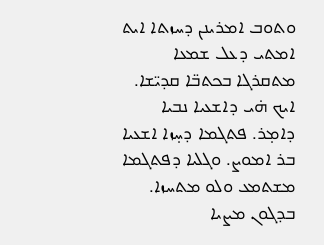ܘܬܘܒ ܐܡܪܝܢܢ ܕܚܙܬܐ ܐܝܬ ܐܡܬܝ ܕܥܠ ܫܡܥܐ ܡܬܩܪܓܐ ܒܟܬܒ̈ܐ ܩܕܝ̈ܫܐ. ܐܝܟ ܗ̇ܝ ܕܐܫܥܝܐ ܢܒܝܐ ܕܐܡ̣ܪ. ܦܬܓܡܐ ܕܚ̣ܙܐ ܐܫܥܝܐ ܒܪ ܐܡܘܨ. ܘܓܠܝܐ ܕܦܬܓܡܐ ܡܫܬܡܥ ܘܠܘ ܡܬܚܙܐ. ܒܕܓܘܢ ܡܨܝܐ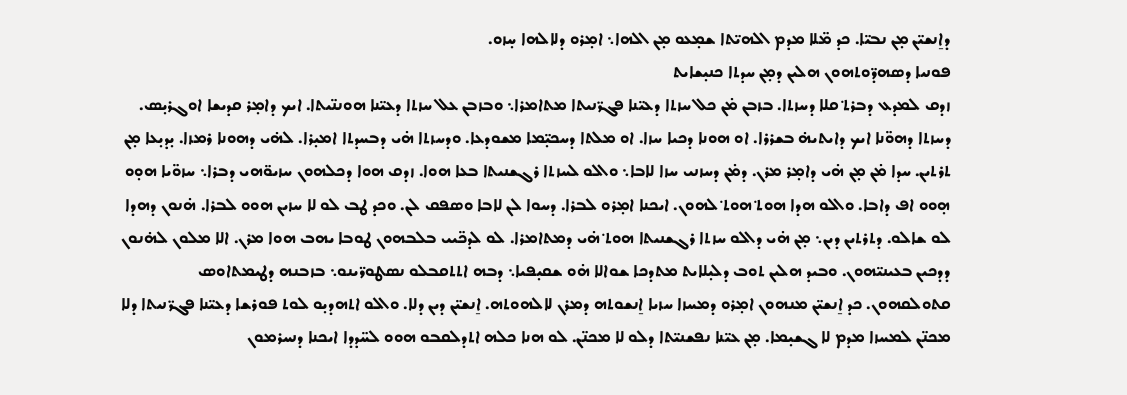ܕܐ̱ܢܫܝ̈ܢ ܡ̣ܢ ܢܒܝ̈ܐ. ܟܕ ܡ̈ܠܐ ܡܕܡ ܐܠܗܝ̈ܬܐ ܫܡ̣ܥܘ ܡ̣ܢ ܐܠܗܐ܆ ܐܡ̣ܪܘ ܕܠܐܠܗܐ ܚ̣ܙܘ.
ܦܘܢܝܐ ܕܣܗܕ̈ܘܬܗܘܢ ܗܠܝܢ ܕܡ̣ܢ ܚܕܬܐ ܟܢܝ̣ܫܐܝܬ
ܙܕܩ ܠܡܕܥ ܕܒܪܬ݀ ܩܠܐ ܕܚܙܬܐ. ܒܙܒܢ ܡ̇ܢ ܟܠ ܚܙܬܐ ܕܥܝ̈ܢܐ ܦܓܪ̈ܢܝܬܐ ܡܬܐܡܪܐ܆ ܘܒܙܒܢ ܥܠ ܚܙܬܐ ܕܥܝ̈ܢܐ ܗܘܢܢ̈ܝܬܐ. ܐܝܟ ܕܐܡ̣ܪ ܩܕܝܫܐ ܐܘܓܪܝ̣ܣ. ܕܚܙܬܐ ܕܗܘ̈ܢܐ ܐܝܟ ܕܐܝܬܝܗ̇ ܒܫܪܪܐ. ܐܘ ܗܘܢܐ ܕܟܝܐ ܚܙܐ. ܐܘ ܡܠܬܐ ܕܚܟܝ̣̈ܡܐ ܡܫܘܕܥܐ. ܘܕܚܙܬܐ ܗ̇ܝ ܕܒܚܕܬܐ ܐܡܝ̣ܪܐ. ܠܗ̇ܝ ܕܗܘܢܐ ܪܡܙܐ. ܝ̣ܕܝ̣ܥܐ ܡ̣ܢ ܬܪܬܝܢ. ܚܕܐ ܡ̇ܢ ܡ̣ܢ ܗ̇ܝ ܕܐܡ̣ܪ ܡܪܢ. ܕܡ̇ܢ ܕܚܙܢܝ ܚܙܐ ܠܐܒܐ܆ ܘܐܠܘ ܠܚܙܬܐ ܪܓܫܢܝܬܐ ܒܥܐ ܗܘܐ. ܙܕܩ ܗܘܐ ܕܟܠܗܘܢ ܚܙܝܘ̈ܗܝ ܕܒܪܐ܆ ܚܙܘ̈ܝܐ ܗܘ̣ܘ ܗ̣ܘܘ ܐܦ ܕܐܒܐ. ܘܐܠܘ ܗܕܐ ܗܘܬ݀ ܗܘܬ݀ ܠܗܘܢ. ܐܝܟܢܐ ܐܡ̣ܪܘ ܠܒܪܐ. ܕܚܘܐ ܠܢ ܠܐܒܐ ܘܣܦܩ ܠܢ. ܘܟܕ ܛܒ ܠܘ ܠܐ ܚܙܝܢ ܗܘܘ ܠܒܪܐ. ܗ̇ܢܘܢ ܕܗܕܐ ܠܘ ܫܐܠܘ. ܕܬܪܬܝܢ ܕܝܢ܆ ܡ̣ܢ ܗ̇ܝ ܕܐܠܘ ܚܙܬܐ ܪܓܫܢܝܬܐ ܗܘܬ݀ ܗ̇ܝ ܕܡܬܐܡܪܐ. ܠܘ ܠܕܟ̈ܝܝ ܒܠܒܗܘܢ ܛܘܒܐ ܝܗܒ ܗܘܐ ܡܪܢ. ܐܠܐ ܡܠܘܢ ܠܗ̇ܢܘܢ ܕܕܟܝܢ ܒܥܝܢܝ̈ܗܘܢ. ܘܒܝܕ ܗܠܝܢ ܬܘܒ ܕܠܝ̣ܠܐܝܬ ܡܬܕܟܐ ܫܘܐܠܐ ܗ̇ܘ ܫܩܝ̣ܦܝܐ܆ ܕܒܗ ܐܬܬܩܒܠܘ ܢܣܛܘܪ̈ܝܢܘ܆ ܒܙܒܢܗ ܕܛܝܡܬܐܘܣ ܩܬܘܠܩܗܘܢ. ܟܕ ܐ̱ܢܫܝ̈ܢ ܡܢܗܘܢ ܐܡ̣ܪܘ ܕܡܚܙܐ ܚܙܝܐ ܐ̱ܢܫܘܬܗ ܕܡܪܢ ܠܐܠܗܘܬܗ. ܐ̱ܢܫܝ̈ܢ ܕܝܢ ܕܠܐ. ܘܐܠܘ ܐܬܗܕܝ̣ܘ ܠܘܬ ܦܘܪܫܐ ܕܥܝ̈ܢܐ ܦܓܪ̈ܢܝܬܐ ܕܠܐ ܡܟܢ̈ܢ ܠܡܚܙܐ ܡܕܡ ܠܐ ܓܫܝ̣ܡܐ. ܡ̣ܢ ܥܝ̈ܢܐ ܢܦܫܢܝ̈ܬܐ ܕܠܘ ܠܐ ܡܟܢ̈ܢ. ܠܘ ܗܢܐ ܟܠܗ ܐܬܕܠܩܒܘ ܗܘܘ ܠܚ̈ܕܕܐ ܐܝܟܢܐ ܕܢܚܪܡܘܢ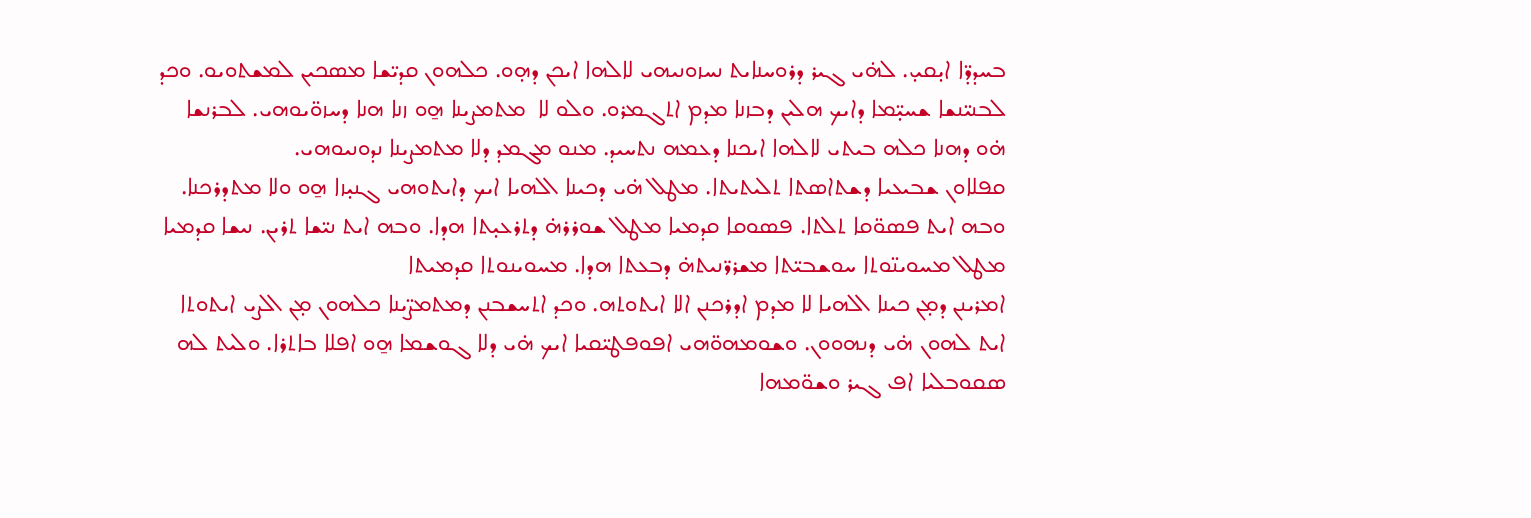ܒܚܕܕ̈ܐ ܐܝ̣ܩܝ̣. ܠܗ̇ܝ ܓܝܪ ܕܪܘܚܢܐܝܬ ܢܚܙܘܢܝܗܝ ܠܐܠܗܐ ܐܝܟܢ ܕܗ̣ܘ. ܟܠܗܘܢ ܩܕܝ̈ܫܐ ܡܣܟܝܢ ܠܡܫܬܘܝܘ. ܘܟܕ ܠܒܢܝ̈ܢܫܐ ܫܚܝ̣̈ܡܐ ܕܐܝܟ ܗܠܝܢ ܕܒܙܢܐ ܡܕܡ ܐܬܓܡܪܘ. ܘܠܘ ܠܐ  ܡܬܡܨܝܢܐ ܗ̱ܘ ܙܢܐ ܗܢܐ ܕܚܙܘ̈ܝܘܗܝ. ܠܒܪܢܫܐ ܗ̇ܘ ܕܗܢܐ ܟܠܗ ܒܝܬܝ ܠܐܠܗܐ ܐܝܟܢܐ ܕܥܡܗ ܢܬܚܝܕ. ܡܢܘ ܡܓܡܕ ܕܠܐ ܡܬܡܨܝܢܐ ܢܕܘܢܝܘܗܝ.
ܩܦܠܐܘܢ ܫܒܝܥܝܐ ܕܫܬܐܣܬܐ ܬܠܝܬܝܬܐ. ܡܛܠ ܗ̇ܝ ܕܟܝܢܐ ܐܠܗܝܐ ܐܝܟ ܕܐܝܬܘܗܝ ܓܢܝ̣ܙܐ ܗ̱ܘ ܘܠܐ ܡܬܕܪܟܢܐ. ܘܒܗ ܐܝܬ ܦܣܘ̈ܩܐ ܬܠܬܐ. ܦܣܘܩܐ ܩܕܡܝܐ ܡܛܠ ܫܘܪܪܗ̇ ܕܬܪܥܝ̣ܬܐ ܗܕܐ. ܘܒܗ ܐܝܬ ܢܝ̈ܫܐ ܬܪܝܢ. ܢܝܫܐ ܩܕܡܝܐ ܡܛܠ ܡܚܘܝܢ̈ܘܬܐ ܚܘܫܒܝ̈ܬܐ ܡܫܪܪ̈ܢܝܬܗ̇ ܕܒܥܬܐ ܗܕܐ. ܡܚܘܝܢܘܬܐ ܩܕܡܝܬܐ
ܐܡܪܝܢܢ ܕܡ̣ܢ ܟܝܢܐ ܐܠܗܝܐ ܠܐ ܡܕܡ ܐܕܪܟܢܢ ܐܠܐ ܐܝܬܘܬܗ. ܘܟܕ ܐܬܚܫܒܢܢ ܕܡܬܡܨ̈ܝܢܐ ܟܠܗܘܢ ܡ̣ܢ ܐܠܨܝ ܐܝܬܘܬܐ ܐܝܬ ܠܗܘܢ ܗ̇ܝ ܕܢܗܘܘܢ. ܘܫܘܡܗܘ̈ܗܝ ܐܦܘܦܛܝ̈ܩܝܐ ܐܝܟ ܗ̇ܝ ܕܠܐ ܓܘܫܡܐ ܗ̱ܘ ܐܦܠܐ ܒܐܬܪܐ. ܘܠܝܬ ܠܗ ܣܩܘܒܠܝܐ ܐܦ ܓܝܪ ܘܫܘ̈ܡܗܐ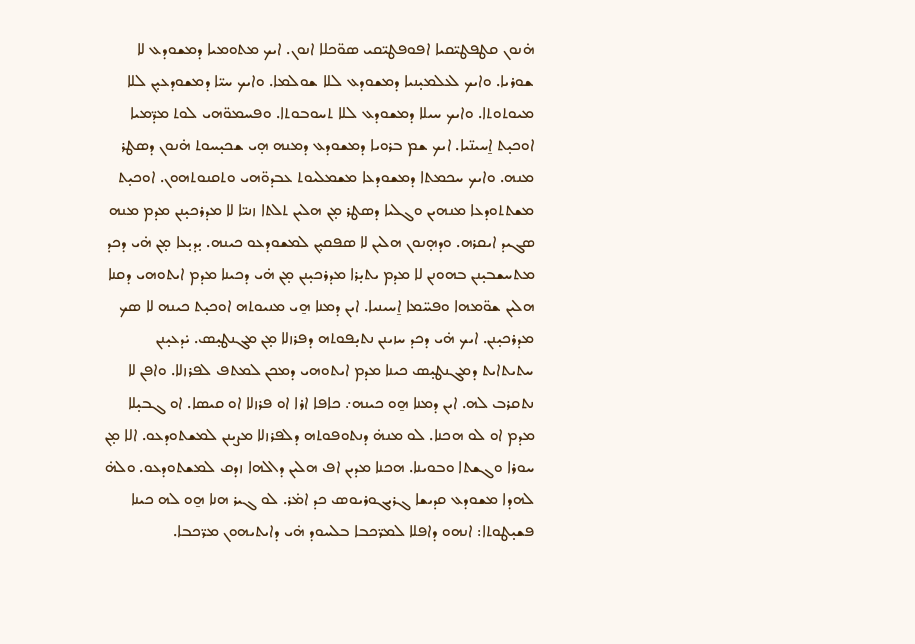ܗ̇ܢܘܢ ܩܛܦܛܝ̈ܩܝܐ ܐܦܘܦܛܝ̈ܩܝ ܣܘ̈ܟܠܐ ܐܢܘܢ. ܐܝܟ ܡܬܘܡܝܐ ܕܡܫܘܕܥ ܠܐ ܫܘܪܝܐ. ܘܐܝܟ ܠܥܠܡܝ̣ܢܝܐ ܕܡܫܘܕܥ ܠܠܐ ܫܘܠܡܐ. ܘܐܝܟ ܚܝ̈ܐ ܕܡܫܘܕܥܝ̣ܢ ܠܠܐ ܡܝܘܬܘܬܐ. ܘܐܝܟ ܚܝܠܐ ܕܡܫܘܕܥ ܠܠܐ ܬܚܘܒܘܬܐ. ܘܦܚܡܘ̈ܗܝ ܠܘܬ ܡܕ̈ܡܝܐ ܐܘܟܝ̣ܬ ܐ̱ܚܝܢ̈ܝܐ. ܐܝܟ ܫܡ ܒܪܘܝܐ ܕܡܫܘܕܥ ܕܡܢܗ ܗ̣ܝ ܫܟܝ̣ܚܘܬ ܗ̇ܢܘܢ ܕܣܛܪ ܡܢܗ. ܘܐܝܟ ܚܟܡܬܐ ܕܡܫܘܕܥܐ ܡܫܡܠܝܘܬ ܥܒܕܘ̈ܗܝ ܘܬܩܢܘܬܗܘܢ. ܐܘܟܝ̣ܬ ܡܫܬܬܘܕܥܐ ܡܢܗܝܢ ܘܓܠܝܐ ܕܣܛܪ ܡ̣ܢ ܗܠܝܢ ܬܠܬܐ ܙܢܝ̈ܐ ܠܐ ܡܕܪܟܝ̣ܢܢ ܡܕܡ ܡܢܗ ܣܓܝܕ ܐܝܩܪܗ. ܘܕܗ̣ܢܘܢ ܗܠܝܢ ܠܐ ܣܦܩܝ̣ܢ ܠܡܫܘܕܥܘ ܟܝܢܗ. ܝ̣ܕܝ̣ܥܐ ܡ̣ܢ ܗ̇ܝ ܕܟܕ ܡܬܚܫܒܝ̣ܢܢ ܒܗܘܢܢ ܠܐ ܡܕܡ ܝܬܝ̣ܪܐ ܡܕܪܟܝ̣ܢܢ ܡ̣ܢ ܗ̇ܝ ܕܟܝܢܐ ܡܕܡ ܐܝܬܘܗܝ ܕܩܢܐ ܗܠܝܢ ܫܘ̈ܡܗܐ ܘܦܚ̈ܡܐ ܐ̱ܚܝܢܝܐ. ܐܝܢ ܕܡܢܐ ܗ̱ܝ ܡܢܝܘܬܗ ܐܘܟܝ̣ܬ ܟܝܢܗ ܠܐ ܣܟ ܡܕܪܟܝ̣ܢܢ. ܐܝܟ ܗ̇ܝ ܕܟܕ ܚܙܝܢܢ ܢܬܝ̣ܦܘܬܗ ܕܦܪܙܠܐ ܡ̣ܢ ܡܓܢܛܝ̣ܣ. ܝ̇ܕܥܝ̣ܢܢ ܚܬܝܬܐܝܬ ܕܡܓܢܛܝ̣ܣ ܟܝܢܐ ܡܕܡ ܐܝܬܘܗܝ ܕܡܟܢ ܠܡܬܦ ܠܦܪܙܠܐ. ܘܐܦܢ ܠܐ ܢܬܩܪܒ ܠܗ. ܐܝܢ ܕܡܢܐ ܗ̱ܘ ܟܝܢܗ܇ ܟܐܦܐ ܐܪܐ ܐܘ ܦܪܙܠܐ ܐܘ ܩܝܣܐ. ܐܘ ܓܒܝ̣ܠܐ ܡܕܡ ܐܘ ܠܘ ܗܟܢܐ. ܠܘ ܡܢܗ̇ ܕܢܬܘܦܘܬܗ ܕܠܦܪܙܠܐ ܡܨܝܢܢ ܠܡܫܬܘܕܥܘ. ܐܠܐ ܡ̣ܢ ܚܘܪܐ ܘܓܫܬܐ ܘܒܘܝܢܐ. ܗܟܢܐ ܡܕܝܢ ܐܦ ܗܠܝܢ ܕܐܠܗܐ ܙܕܩ ܠܡܫܬܘܕܥܘ. ܘܠܗ̇ ܠܗܕܐ ܡܫܘܕܥ ܩܕܝܫܐ ܓܪܝܓܘܪܝܘܣ ܟܕ ܐܡ̇ܪ. ܠܘ ܓܝܪ ܗܢܐ ܗ̱ܘ ܠܗ ܟܝܢܐ ܦܫܝ̣ܛܘܬܐ: ܐܢܗܘ ܕܐܦܠܐ ܠܡܪ̈ܟܒܐ ܒܠܚܘܕ ܗ̇ܝ ܕܐܝܬܝܗܘܢ ܡܪ̈ܟܒܐ.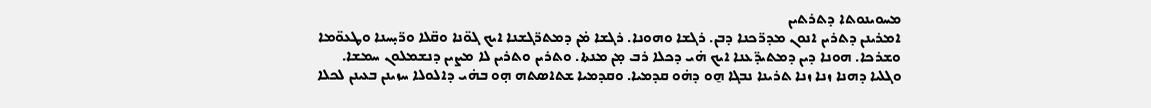ܡܚܘܝܢܘܬܐ ܕܬܪܬܝܢ
ܐܡܪܝܢܢ ܕܬܪܝܢ ܐܢܘܢ ܡܕܪ̈ܟܢܐ ܕܒܢ. ܪܓܫܐ ܘܗܘܢܐ. ܪܓܫܐ ܡ̇ܢ ܕܡܬܪ̈ܓܫܢܐ ܐܝܟ ܓܘ̈ܢܐ ܘܩ̈ܠܐ ܘܪ̈ܝ̣ܚܢܐ ܘܛܥܘ̈ܡܐ ܘܫܪܟܐ. ܗܘܢܐ ܕܝܢ ܕܡܬܝܕ̈ܥܢܐ ܐܝܟ ܗ̇ܝ ܕܟܠܐ ܪܒ ܡ̣ܢ ܡܢܬܐ. ܘܬܪܝܢ ܘܬܪܝܢ ܠܐ ܡܨܝܢ ܕܢܫܡܠܘܢ ܚܡܫܐ. ܘܓܠܝܐ ܕܗܢܐ ܙܢܐ ܙܢܐ ܬܪܝܢܐ ܢܒܓܐ ܗ̱ܘ ܕܗ̇ܘ ܩܕܡܝܐ. ܘܩܕܡܝܐ ܫܬܐܣܬܗ ܗ̣ܘ ܒܗ̇ܝ ܕܐܠܘܠܐ ܚܙܝܢܢ ܒܥܝܢܢ ܠܟܠܐ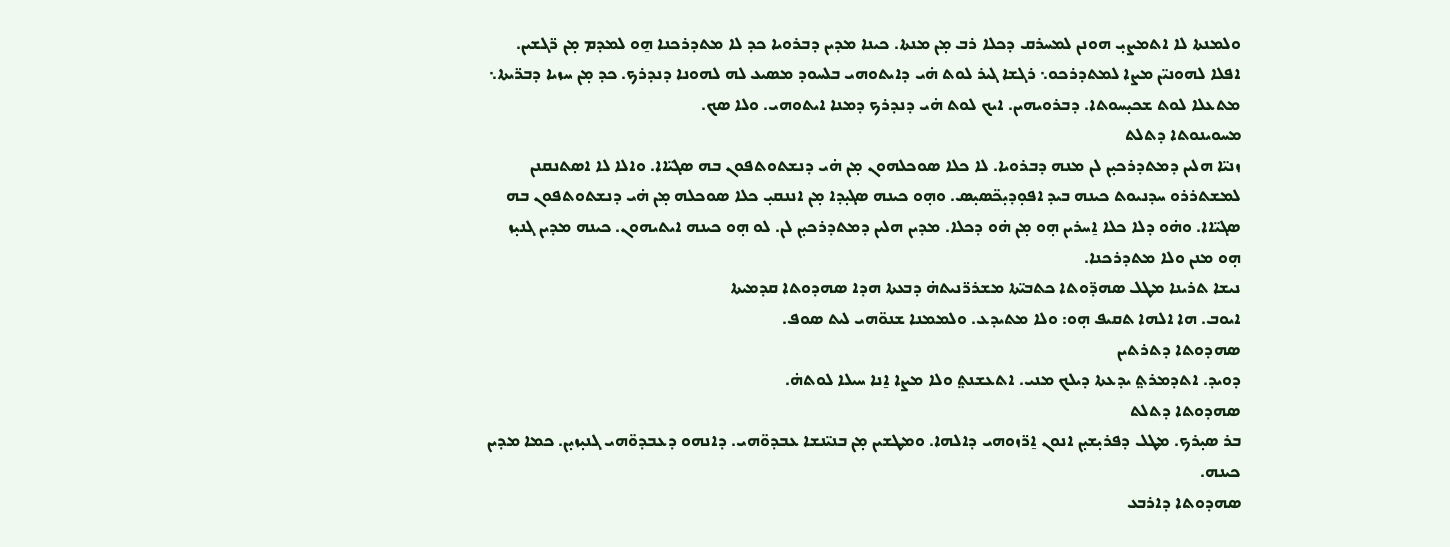ܘܠܡܢܬܐ ܠܐ ܐܬܡܨܝ̣ ܗܘܢܢ ܠܡܚܪܩ ܕܟܠܐ ܪܒ ܡ̣ܢ ܡܢܬܐ. ܟܝܢܐ ܡܕܝܢ ܕܒܪܘܝܐ ܟܕ ܠܐ ܡܬܕܪܟܢܐ ܗ̱ܘ ܠܡܕܡ ܡ̣ܢ ܪ̈ܓܫܝܢ. ܐܦܠܐ ܠܗܘܢܝ̈ܢ ܡܨܐ ܠܡܬܕܪܟܘ܆ ܪܓܫܐ ܓܝܪ ܠܘܬ ܗ̇ܝ ܕܐܝܬܘܗܝ ܒܠܚܘܕ ܡܣܝܥ ܠܗ ܠܗܘܢܐ ܕܢܕܪܟ. ܟܕ ܡ̣ܢ ܚܙܝܐ ܕܒܪ̈ܝܬܐ܆ ܡܬܥܠܐ ܠܘܬ ܫܟܝ̣ܚܘܬܐ. ܕܒܪܘܝܗܝܢ. ܐܝܟ ܠܘܬ ܗ̇ܝ ܕܢܕܪܟ ܕܡܢܐ ܐܝܬܘܗܝ. ܘܠܐ ܣܟ.
ܡܚܘܝܢܘܬܐ ܕܬܠܬ
ܙܢܝ̈ܐ ܗܠܝܢ ܕܡܬܕܪܟܝ̣ܢ ܠܢ ܡܢܗ ܕܒܪܘܝܐ. ܠܐ ܟܠܐ ܣܘܟܠܗܘܢ ܡ̣ܢ ܗ̇ܝ ܕܢܫܬܘܬܦܘܢ ܒܗ ܣܓܝ̈ܐܐ. ܘܐܠܐ ܠܐ ܐܣܬܢܩܢܢ ܠܡܫܬܪܪܘ ܚܕܢܝܘܬ ܟܝܢܗ ܒܝܕ ܐܦܘ̣ܕܝ̣ܟ̈ܣܝ̣ܣ. ܘܗ̣ܘ ܟܝܢܗ ܣܓܝ̣ܕܐ ܡ̣ܢ ܐܢܢܩܝ̣ ܟܠܐ ܣܘܟܠܗ ܡ̣ܢ ܗ̇ܝ ܕܢܫܬܘܬܦܘܢ ܒܗ ܣܓܝ̈ܐܐ. ܘܗ̇ܘ ܕܠܐ ܟܠܐ ܐ̱ܚܪܝܢ ܗ̣ܘ ܡ̣ܢ ܗ̇ܘ ܕܟܠܐ. ܡܕܝܢ ܗܠܝܢ ܕܡܬܕܪܟܝ̣ܢ ܠܢ. ܠܘ ܗ̣ܘ ܟܝܢܗ ܐܝܬܝܗܘܢ. ܟܝܢܗ ܡܕܝܢ ܓܢܝ̣ܙ ܗ̣ܘ ܡܢܢ ܘܠܐ ܡܬܕܪܟܢܐ.
ܢܝܫܐ ܬܪܝܢܐ ܡܛܠ ܣܗܕ̈ܘܬܐ ܟܬܒܝ̈ܬܐ ܡܫܪܪ̈ܢܝܬܗ̇ ܕܒܥܬܐ ܗܕܐ ܣܗܕܘܬܐ ܩܕܡܝܬܐ
ܐܝܘܒ. ܗܐ ܐܠܗܐ ܬܩܝܦ ܗ̣ܘ: ܘܠܐ ܡܬܝܕܥ. ܘܠܡܡܢܐ ܫܢܘ̈ܗܝ ܠܝܬ ܣܘܦ.
ܣܗܕܘܬܐ ܕܬܪܬܝܢ
ܕܘܝܕ. ܐܬܕܡܪܬ݀ ܝܕܥܬܐ ܕܝܠܟ ܡܢܝ. ܐܬܥܫܢܬ݀ ܘܠܐ ܡܨܐ ܐ̱ܢܐ ܚܝܠܐ ܠܘܬܗ̇.
ܣܗܕܘܬܐ ܕܬܠܬ
ܒܪ ܣܝ̣ܪܟ. ܡܛܠ ܕܦܪܝ̣ܫܝ̣ܢ ܐܢܘܢ ܐ̱ܪ̈ܙܘܗܝ ܕܐܠܗܐ. ܘܡܛܫܝܢ ܡ̣ܢ ܒܢܝ̈ܢܫܐ ܥܒܕܘ̈ܗܝ. ܕܐܢܗܘ ܕܥܒܕܘ̈ܗܝ ܓܢܝ̣ܙܝ̣ܢ. ܟܡܐ ܡܕܝܢ ܟܝܢܗ.
ܣܗܕܘܬܐ ܕܐܪܒܥ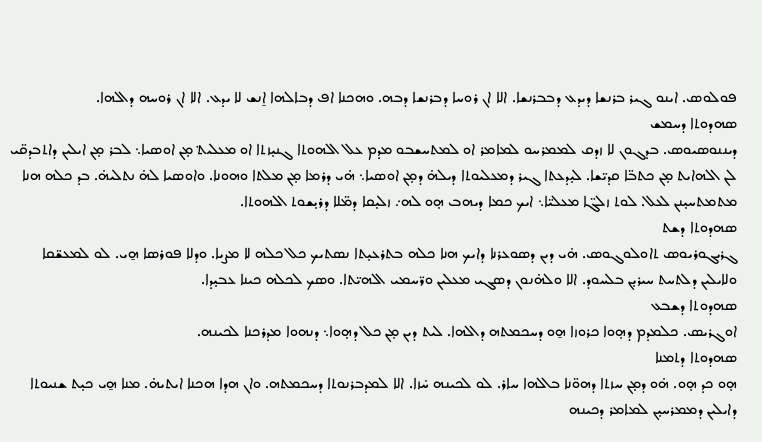ܦܘܠܘܣ. ܐܝܢܘ ܓܝܪ ܒܪܢܫܐ ܕܝܕܥ ܕܒܒܪܢܫܐ. ܐܠܐ ܐܢ ܪܘܚܐ ܕܒܪܢܫܐ ܕܒܗ. ܘܗܟܢܐ ܐܦ ܕܒܐܠܗܐ ܐ̱ܢܫ ܠܐ ܝܕܥ. ܐܠܐ ܐܢ ܪܘܚܗ ܕܐܠܗܐ.
ܣܗܕܘܬܐ ܕܚܡܫ
ܕܝܢܢܘܣܝܘܣ. ܒܕܓܘܢ ܠܐ ܙܕܩ ܠܡܡܪܚܘ ܠܡܐܡܪ ܐܘ ܠܡܬܚܫܒܘ ܡܕܡ ܥܠ ܐܠܗܘܬܐ ܓܢܝ̣ܙܬܐ ܐܘ ܡܥܠܝܬ݀ ܡ̣ܢ ܐܘܣܝܐ܆ ܠܒܪ ܡ̣ܢ ܐܝܠܝܢ ܕܐܬܒܕܩ̈ܝ ܠܢ ܐܠܗܐܝܬ ܡ̣ܢ ܟܬܒ̈ܐ ܩܕܝ̈ܫܐ. ܠܝ̣ܕܥܬܐ ܓܝܪ ܕܡܥܠܝܘܬܐ ܕܝܠܗ̇ ܕܡ̣ܢ ܐܘܣܝܐ܆ ܗ̇ܝ ܕܪܡܐ ܡ̣ܢ ܡܠܬܐ ܘܗܘܢܐ. ܘܐܘܣܝܐ ܠܗ̇ ܢܬܠܝܗ̇. ܒܕ ܟܠܗ ܗܢܐ ܡܬܡܬܚܝ̣ܢܢ ܠܥܠ. ܠܘܬ ܙܠܓ̈ܐ ܡܥܠܝ̈ܐ܆ ܐܝܟ ܟܡܐ ܕܝܗܒ ܗ̣ܘ ܠܗ܇ ܙܠܝ̣ܩܐ ܕܡ̈ܠܐ ܕܪܝ̣ܫܘܬ ܐܠܗܘܬܐ.
ܣܗܕܘܬܐ ܕܫܬ
ܓܪܝܓܘܪܝܘܣ ܬܐܘܠܘܓܘܣ. ܗ̇ܝ ܕܝܢ ܕܣܘܥܪܢܐ ܕܐܝܟ ܗܢܐ ܟܠܗ ܒܬܪܥܝ̣ܬܐ ܢܣܬܝܟ ܟܠ ܟܠܗ ܠܐ ܡܨܝܐ. ܘܕܠܐ ܦܘܪܣܐ ܗ̱ܝ. ܠܘ ܠܡܥܫ̈ܩܐ ܘܠܐܝܠܝܢ ܕܠܬܚܬ ܚܝܪܝ̣ܢ ܒܠܚܘܕ. ܐܠܐ ܘܠܗ̇ܢܘܢ ܕܣܓܝ ܡܥܠܝܢ ܘܪ̈ܚܡܝ ܐܠܗܝ̈ܬܐ. ܘܣܟ ܠܟܠܗ ܟܝܢܐ ܥܒܝ̣ܕܐ.
ܣܗܕܘܬܐ ܕܫܒܥ
ܐܘܓܪܝܣ. ܟܠܡܕܡ ܕܗ̣ܘܐ ܟܪܘܙܐ ܗ̱ܘ ܕܚܟܡܬܗ ܕܐܠܗܐ. ܠܝܬ ܕܝܢ ܡ̣ܢ ܟܠ ܕܗ̣ܘܐ܆ ܕܢܗܘܐ ܡܕܪܟܢܐ ܠܟܝܢܗ.
ܣܗܕܘܬܐ ܕܬܡܢܐ
ܗ̣ܘ ܟܕ ܗ̣ܘ. ܗ̇ܘ ܕܡ̣ܢ ܚܙܬܐ ܕܗܘ̈ܢܐ ܒܐܠܗܐ ܚܐܪ. ܠܘ ܠܟܝܢܗ ܚ̇ܙܐ. ܐܠܐ ܠܡܕܒܪܢܘܬܐ ܕܚܟܡܬܗ. ܘܐܢ ܗܕܐ ܗܟܢܐ ܐܝܬܝܗ̇. ܡܢܐ ܗ̱ܝ ܟܝ̣ܬ ܫܢܝܘܬܐ ܕܐܝܠܝܢ ܕܡܡܪܚܝ̣ܢ ܠܡܐܡܪ ܕܟܝܢܗ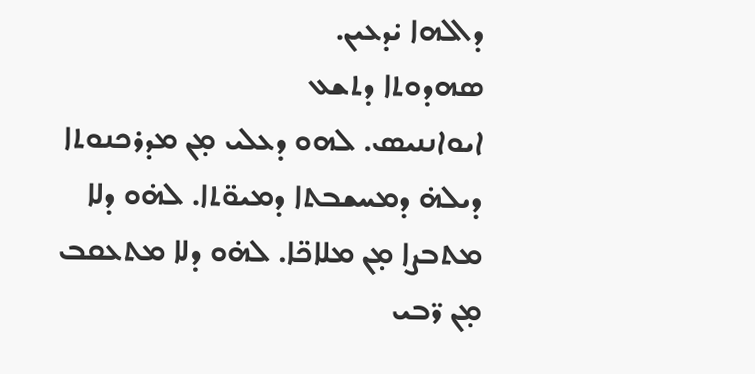ܕܐܠܗܐ ܝ̇ܕܥܝܢ.
ܣܗܕܘܬܐ ܕܬܫܥ
ܐܝܘܐܢܢܝܣ. ܠܗܘ ܕܥܠܝ ܡ̣ܢ ܡܕܪܟܢܘܬܐ ܕܝܠܗ̇ ܕܡܚܫܒܬܐ ܕܡܝܘ̈ܬܐ. ܠܗ̇ܘ ܕܠܐ ܡܬܒܨܐ ܡ̣ܢ ܡܠܐܟ̈ܐ. ܠܗ̇ܘ ܕܠܐ ܡܬܥܩܒ ܡ̣ܢ ܪ̈ܒܝ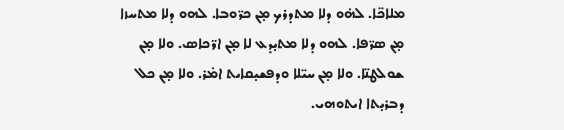ܡܠܐܟ̈ܐ. ܠܗ̇ܘ ܕܠܐ ܡܬܕܪܟ ܡ̣ܢ ܟܪ̈ܘܒܐ. ܠܗܘ ܕܠܐ ܡܬܚܙܐ ܡ̣ܢ ܣܪ̈ܦܐ. ܠܗܘ ܕܠܐ ܡܬܝ̣ܕܥ ܠܐ ܡ̣ܢ ܐܪ̈ܟܐܣ. ܘܠܐ ܡ̣ܢ ܫܘܠܛܢ̈ܐ. ܘܠܐ ܡ̣ܢ ܚܝ̈ܠܐ ܘܕܦܫܝ̣ܩܐܝܬ ܐܡ̇ܪ. ܘܠܐ ܡ̣ܢ ܟܠ ܕܒܪܝ̣ܬܐ ܐܝܬܘܗܝ.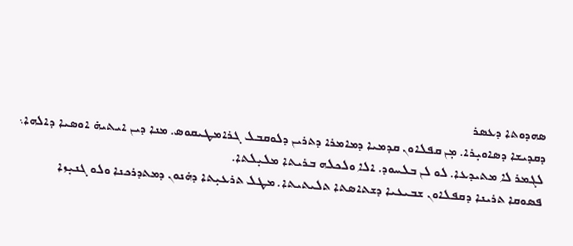ܣܗܕܘܬܐ ܕܥܣܪ
ܕܩܕܝܫܐ ܕܣܐܘܝ̣ܪܐ. ܡ̣ܢ ܩܦܠܐܘܢ ܩܕܡܝܐ ܕܡܐܡܪܐ ܕܬܪܝܢ ܕܠܘܩܒܠ ܓܪܐܡܛܝܩܘܣ. ܡܢܐ ܕܝܢ ܐܝܬܝܗ̇ ܐܘܣܝܐ ܕܐܠܗܐ܆ ܠܓܡܪ ܠܐ ܡܬܝܕܥܐ. ܠܘ ܠܢ ܒܠܚܘܕ. ܐܠܐ ܘܠܟܠܗ ܒܪܝܬܐ ܡܠܝ̣ܠܬܐ.
ܦܣܘܩܐ ܬܪܝܢܐ ܕܩܦܠܐܘܢ ܫܒܝܥܝܐ ܕܫܬܐܣܬܐ ܬܠܝܬܝܬܐ. ܡܛܠ ܬܪܥܝ̣ܬܐ ܕܗ̇ܢܘܢ ܕܡܬܕܪܟܢܐ ܘܠܘ ܓܢܝ̣ܙܐ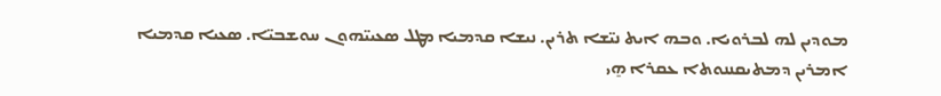ܡܘܕܝܢ ܠܗ ܠܒܪܘܝܐ. ܘܒܗ ܐܝܬ ܢܝ̈ܫܐ ܬܪܝܢ. ܢܝܫܐ ܩܕܡܝܐ ܡܛܠ ܣܥܝܝ̈ܗܘܢ ܚܘܫܒܝ̈ܐ. ܣܥܝܐ ܩܕܡܝܐ
ܐܡܪܝܢ ܕܡܬܝܩܢܢܘܬܐ ܥܩܪܐ ܗ̱ܝ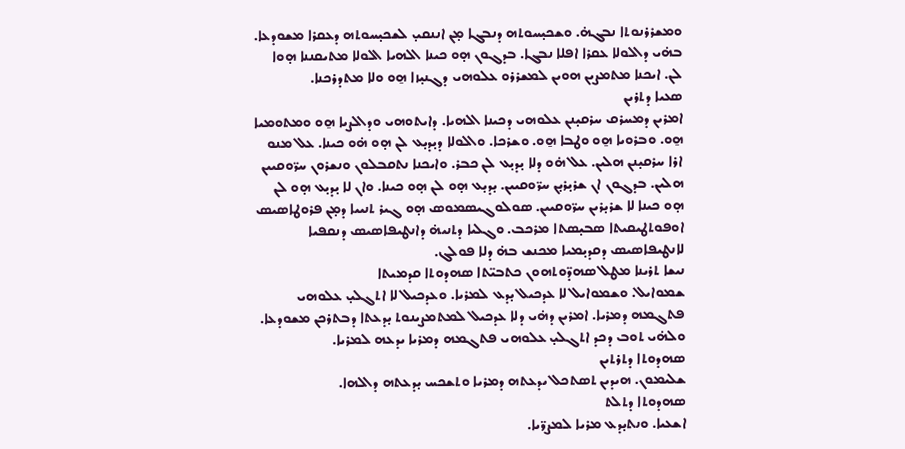ܘܡܫܪܪܢܘܬܐ ܢܒܓܗ̇. ܘܫܟܝ̣ܚܘܬܗ ܕܢܒܓܐ ܡ̣ܢ ܐܢܢܩܝ̣ ܠܫܟܝ̣ܚܘܬܗ ܕܥܩܪܐ ܡܫܘܕܥܐ. ܒܗ̇ܝ ܕܐܠܘܠܐ ܥܩܪܐ ܐܦܠܐ ܢܒܓܐ. ܒܕܓܘܢ ܗ̣ܘ ܟܝܢܐ ܐܠܗܝܐ ܐܠܘܠܐ ܡܬܝܩܢܢܐ ܗ̣ܘܐ ܠܢ. ܐܝܟܢܐ ܡܬܡܨܝܢ ܗܘܝܢ ܠܡܫܪܪܘ ܥܠܘܗܝ ܕܓܢܝ̣ܙܐ ܗ̱ܘ ܘܠܐ ܡܬܕܪܟܢܐ.
ܣܥܝܐ ܕܬܪܝܢ
ܐܡܪܝܢ ܕܡܚܪܩ ܚܪܩܝ̣ܢܢ ܥܠܘܗܝ ܕܟܝܢܐ ܐܠܗܝܐ. ܕܐܝܬܘܗܝ ܘܕܐܠܨܝܐ ܗ̱ܘ ܘܡܬܘܡܝܐ ܗ̱ܘ. ܘܒܪܘܝܐ ܗ̱ܘ ܘܛܒܐ ܗ̱ܘ. ܘܫܪܟܐ. ܘܐܠܘܠܐ ܕܝ̣ܕܝ̣ܥ ܠܢ ܗ̣ܘ ܗ̇ܘ ܟܝܢܐ. ܥܠ ܡܢܘ ܐܪܐ ܚܪܩܝ̣ܢܢ ܗܠܝܢ. ܥܠ ܗ̇ܘ ܕܠܐ ܝ̣ܕܝ̣ܥ ܠܢ ܟܒܪ. ܘܐܝܟܢܐ ܢܬܩܒܠܘܢ ܘܢܫܪܘܢ ܚܪ̈ܘܩܝܝܢ ܗܠܝܢ. ܒܕܓܘܢ ܐܢ ܫܪܝ̣ܪܝ̣ܢ ܚܪ̈ܘܩܝܝܢ. ܝ̣ܕܝ̣ܥ ܗ̣ܘ ܠܢ ܗ̣ܘ ܟܝܢܐ. ܘܐܢ ܠܐ ܝ̣ܕܝ̣ܥ ܗ̣ܘ ܠܢ ܗ̣ܘ ܟܝܢܐ ܠܐ ܫܪܝ̣ܪܝܢ ܚܪ̈ܘܩܝܝܢ. ܣܘܠܘܓܝܣܡܘܣ ܗ̣ܘ ܓܝܪ ܬܢܝܝܐ ܕܡ̣ܢ ܦܪܘܛܐܣܝܣ ܐܘܦܘܬܛܝܩܝܬܐ ܣܒܝ̣ܣܬܐ ܡܪܟܒ. ܘܓܠܝܐ ܕܬܢܝܗ̇ ܕܐܢܛܝܦܐܣܝܣ ܕܢܩܦܝܐ ܠܐܢܛܝܦܐܣܝܣ ܕܩܕܝ̣ܡܝܐ ܡܟܢܫ ܒܗ̇ ܕܠܐ ܦܘܠܓ.
ܢܝܫܐ ܬܪܝܢܐ ܡܛܠ ܣܗܕ̈ܘܬܗܘܢ ܟܬܒܝ̈ܬܐ ܣܗܕܘܬܐ ܩܕܡܝܬܐ
ܫܡܘܐܝܠ. ܘܫܡܘܐܝܠ ܠܐ ܥܕܟܝܠ ܝ̣ܕܥ ܠܡܪܝܐ. ܘܥܕܟܝܠ ܠܐ ܐܬܓܠܝ̣ ܥܠܘܗܝ ܦܬܓܡܗ ܕܡܪܝܐ. ܐܡܪܝܢ ܕܗ̇ܝ ܕܠܐ ܥܕܟܝܠ ܠܡܬܡܨܝܢܘܬ ܝ̣ܕܥܬܐ ܕܒܬܪܟܢ ܡܫܘܕܥܐ. ܘܠܗ̇ܝ ܬܘܒ ܕܟܕ ܐܬܓܠܝ̣ ܥܠܘܗܝ ܦܬܓܡܗ ܕܡܪܝܐ ܝܕܥܗ ܠܡܪܝܐ.
ܣܗܕܘܬܐ ܕܬܪܬܝܢ
ܫܠܝܡܘܢ. ܗܝܕܝܢ ܬܣܬܟܠ ܝܕܥܬܗ ܕܡܪܝܐ ܘܬܫܟܚ ܝ̣ܕܥܬܗ ܕܐܠܗܐ.
ܣܗܕܘܬܐ ܕܬܠܬ
ܐܫܥܝܐ. ܘܢܬܝ̣ܕܥ ܡܪܝܐ ܠܡܨܪ̈ܝܐ.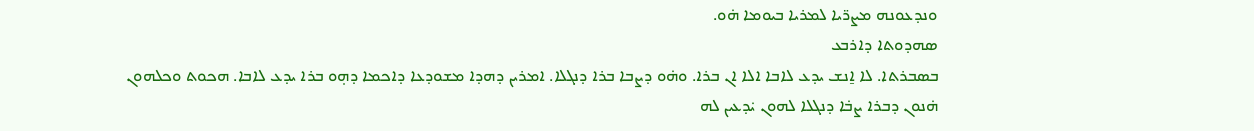ܘܢܕܥܘܢܗ ܡܨܪ̈ܝܐ ܠܡܪܝܐ ܒܝܘܡܐ ܗ̇ܘ.
ܣܗܕܘܬܐ ܕܐܪܒܥ
ܒܣܒܪܬܐ. ܠܐ ܐ̱ܢܫ ܝܕܥ ܠܐܒܐ ܐܠܐ ܐܢ ܒܪܐ. ܘܗ̇ܘ ܕܨܒܐ ܒܪܐ ܕܢܓܠܐ. ܐܡܪܝܢ ܕܗܕܐ ܡܫܘܕܥܐ ܕܐܟܡܐ ܕܗ̣ܘ ܒܪܐ ܝܕܥ ܠܐܒܐ. ܗܟܘܬ ܘܟܠܗܘܢ ܗ̇ܢܘܢ ܕܒܪܐ ܨܒ̇ܐ ܕܢܓܠܐ ܠܗܘܢ ܝ̇ܕܥܝܢ ܠܗ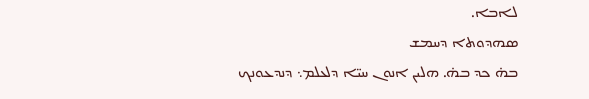ܠܐܒܐ.
ܣܗܕܘܬܐ ܕܚܡܫ
ܒܗ̇ ܟܕ ܒܗ̇. ܗܠܝܢ ܐܢܘܢ ܚܝ̈ܐ ܕܠܥܠܡ܆ ܕܢܕܥܘܢܟ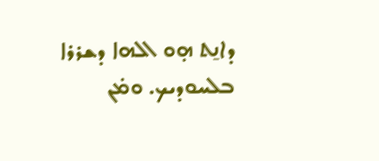ܕܐܢ̱ܬ ܗ̣ܘ ܐܠܗܐ ܕܫܪܪܐ ܒܠܚܘܕܝܟ. ܘܡ̇ܢ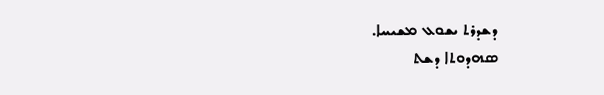ܕܫܕܪܬ ܝܫܘܥ ܡܫܝܚܐ.
ܣܗܕܘܬܐ ܕܫܬ